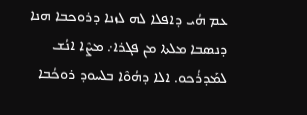ܥܡ ܗܳܝ ܕܐܦܠܐ ܠܗ ܠܙܢܐ ܕܪܘܟܒܐ ܗܢܐ ܕܢܣܒܐ ܡܠܬܐ ܡܢ ܦܓܪܐ܇ ܡܨܶܐ ܐܢܳܫ ܠܡܰܕܪܳܟܘ. ܐܠܐ ܕܗܳܘܶܐ ܒܠܚܘܕ ܪܘܟܳܒܐ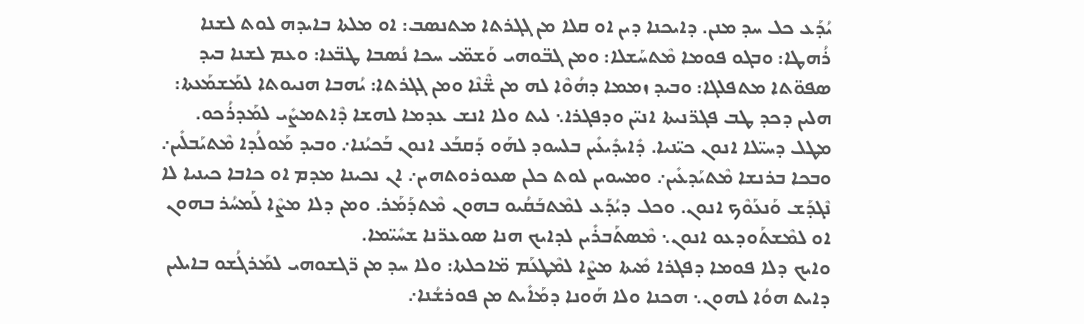ܝܳܕܰܥ ܟܠ ܚܕ ܡܢܢ. ܕܐܝܟܢܐ ܕܝܢ ܐܘ ܩܠܐ ܡܢ ܓܓܪܬܐ ܡܬܢܣܒ: ܐܘ ܡܠܬܐ ܒܐܝܕܗ ܠܘܬ ܠܫܢܐ ܪܳܗܛܐ: ܘܒܓܘ ܦܘܡܐ ܡܶܬܚܰܫܠܐ: ܘܡܢ ܓܒ̈ܘܗܝ ܘܰܫܡ̈ܝ ܚܟܐ ܢܳܣܒܐ ܛܒ̈ܥܐ: ܘܥܡ ܠܫܢܐ ܒܝܕ ܣܦܘ̈ܬܐ ܡܬܦܠܓܐ: ܘܒܝܕ ܙܡܡܐ ܕܗܳܘܶܐ ܠܗ ܡܢ ܫ̈ܶܢܶܐ ܘܡܢ ܓܓܪܬܐ: ܝܳܗܒܐ ܗܢܝܘܬܐ ܠܡܰܫܡܰܥܬܐ:
ܗܠܝܢ ܕܟܕ ܛܒ ܦܓܖ̈ܢܝܬܐ ܐܢܝ̈ܢ ܘܕܦܓܪܐ܆ ܠܝܬ ܘܠܐ ܐܢܫ ܥܕܡܐ ܠܗܫܐ ܕܶܐܬܡܨܺܝ ܠܡܰܕܪܳܟܘ. ܡܛܠ ܕܚܝ̈ܠܐ ܐܢܘܢ ܟܝ̈ܢܝܐ. ܕܺܐܝܕܺܝܥܺܝܢ ܒܠܚܘܕ ܠܗܰܘ ܕܰܩܒܰܥ ܐܢܘܢ ܒܰܟܝܳܢܐ܇ ܘܒܝܕ ܡܰܘܠܳܕܐ ܡܶܬܝܰܒܠܺܝܢ܇ ܘܒܟܐ ܒܪܢܫܐ ܡܶܬܝܰܕܥܺܝܢ܇ ܘܡܚܘܝܢ ܠܘܬ ܟܠܢ ܣܥܘܪܘܬܗܝܢ܇ ܐܢ ܢܟܝܢܐ ܡܕܡ ܐܘ ܟܐܒܐ ܟܝܢܝܐ ܠܐ ܢܶܓܕܰܫ ܘܰܢܥܰܘܶܟ ܐܢܘܢ. ܘܟܠ ܕܝܳܕܰܥ ܠܡܶܬܒܰܩܳܝܘ ܒܗܘܢ ܡܶܬܕܰܡܰܪ. ܘܡܢ ܕܠܐ ܡܨܶܐ ܠܰܡܚܳܪ ܒܗܘܢ ܐܘ ܠܡܶܫܬܰܘܕܥܘ ܐܢܘܢ܆ ܡܶܣܬܰܒܪܺܝܢ ܠܕܐܝܟ ܗܢܐ ܣܘܥܖ̈ܢܐ ܫܚܺܝ̈ܡܐ.
ܘܐܝܟ ܕܠܐ ܦܘܡܐ ܕܦܓܪܐ ܡܺܝܬܐ ܡܨܶܐ ܠܡܶܛܥܰܡ ܡ̈ܐܟܠܬܐ: ܘܠܐ ܚܕ ܡܢ ܖ̈ܓܫܘܗܝ ܠܡܰܪܓܳܫܘ ܒܐܝܠܝܢ ܕܐܝܬ ܗܘܳܐ ܠܗܘܢ܆ ܗܟܢܐ ܘܠܐ ܗܰܘܢܐ ܕܡܰܐܺܝܬ ܡܢ ܦܘܪܫܳܢܐ܇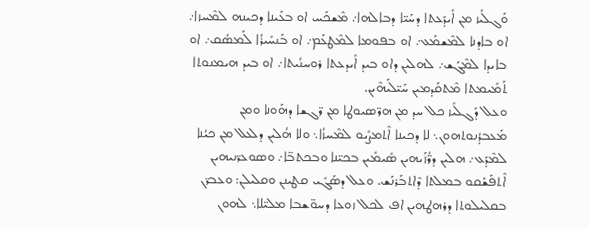ܘܰܓܠܺܝܙ ܡܢ ܐܺܝܕܰܥܬܐ ܕܚܰܝ̈ܐ ܕܒܐܠܗܐ܇ ܡܶܫܟܰܚ ܐܘ ܒܥܰܝܢܐ ܕܟܝܢܗ ܠܡܶܚܙܐ܇ ܐܘ ܒܐܕܢܐ ܠܡܶܫܡܰܥ܇ ܐܘ ܒܦܘܡܐ ܠܡܶܛܥܰܡ܇ ܐܘ ܒܰܢܚܺܝܪܳܐ ܠܰܡܣܳܩ܇ ܐܘ ܒܐܝܕܐ ܠܡܶܓܰܫ܇ ܠܗܠܝܢ ܕܐܘ ܒܝܕ ܐܺܝܕܥܬܐ ܪܘܚܢܳܝܬܐ܇ ܐܘ ܒܝܕ ܗܝܡܢܘܬܐ ܬܰܡܺܝܡܬܐ ܡܶܬܩܰܕܡܝܢ ܚܰܝ̈ܠܰܝܗܶܝܢ.
ܘܥܠ ܕܰܓܠܺܝܙ ܟܠ ܚܕ ܡܢ ܗܖ̈ܣܝܘܛܐ ܡܢ ܖ̈ܓܫܐ ܕܗܰܘܢܐ ܘܡܢ ܡܰܥܒܕܳܢܘܬܗܘܢ܆ ܠܐ ܕܟܝܢܐ ܐܶܬܡܨܺܝܘ ܠܡܶܚܙܳܐ܆ ܘܠܐ ܗܳܠܝܢ ܕܠܥܠ ܡܢ ܟܝܳܢܐ ܠܡܶܕܰܥ܇ ܗܠܝܢ ܕܖ̈ܳܙܰܝܗܝܢ ܣܺܝܡܺܝܢ ܒܟܝ̈ܢܐ ܘܒܟܬܒ̈ܐ܇ ܘܣܘܥܖ̈ܢܝܗܝܢ ܐܶܬܦܰܫܰܩܘ ܒܡܠܬܐ ܕܶܐܬܒܰܪܢܰܫ. ܘܥܠ ܕܣܰܓܺܝ ܩܛܝܢܢ ܘܩܠܝܠܢ: ܘܥܒܖ̈ܢ ܒܩܠܝܠܘܬܐ ܕܪܗܛܗܝܢ ܐܦ ܠܟܠ ܙܘܥܐ ܕܚܘ̈ܫܒܐ ܡܠܝ̈ܠܐ܆ ܠܗܘܢ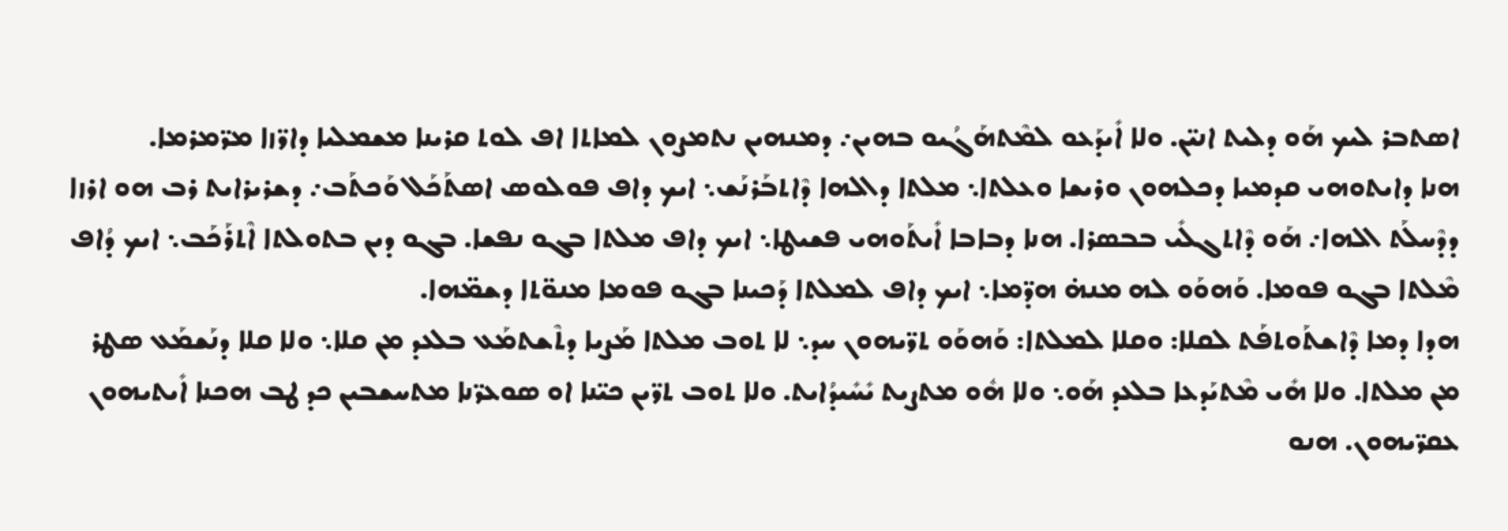ܐܣܬܒܪ ܠܝܟ ܗܰܘ ܕܠܝܬ ܐܢܝ̈ܢ. ܘܠܐ ܐܺܝܕܰܥܘ ܠܡܶܬܗܰܓܳܝܘ ܒܗܝܢ܇ ܕܡܢܗܝܢ ܢܬܡܨܘܢ ܠܡܐܬܐ ܐܦ ܠܘܬ ܩܪܝܢܐ ܡܫܡܠܝܐ ܕܐܖ̈ܙܐ ܡܖ̈ܡܪܡܐ.
ܗܢܐ ܕܐܝܬܘܗܝ ܩܕܡܝܐ ܕܟܠܗܘܢ ܘܪܝܫܐ ܘܥܠܬܐ܆ ܡܠܬܐ ܕܐܠܗܐ ܕܶܐܬܒܰܪܢܰܫ܆ ܐܝܟ ܕܐܦ ܦܘܠܘܣ ܐܣܬܰܟܰܠ ܘܰܟܬܰܒ܇ ܕܫܪܝܪܐܝܬ ܪܒ ܗܘ ܐܪܙܐ ܕܕܶܚܠܰܬ ܐܠܗܐ܇ ܗܰܘ ܕܶܐܬܓܠܺܝ ܒܒܣܪܐ. ܗܢܐ ܕܒܐܒܐ ܐܺܝܬܰܘܗܝ ܦܫܝܛܐ܆ ܐܝܟ ܕܐܦ ܡܠܬܐ ܒܓܘ ܢܦܫܐ. ܒܓܘ ܕܝܢ ܒܬܘܠܬܐ ܐܶܬܪܰܟܰܒ܆ ܐܝܟ ܕܳܐܦ ܡܶܠܬܐ ܒܓܘ ܦܘܡܐ. ܘܰܗܘܰܘ ܠܗ ܡܢܗ̇ ܗܕ̈ܡܐ܆ ܐܝܟ ܕܐܦ ܠܡܠܬܐ ܕܰܟܝܢܐ ܒܓܘ ܦܘܡܐ ܡܢܘ̈ܬܐ ܕܫܡ̈ܗܐ.
ܗܕܐ ܕܡܐ ܕܶܐܫܬܰܘܬܦܰܬ ܠܩܠܐ: ܘܩܠܐ ܠܡܠܬܐ: ܘܰܗܘܰܘ ܬܖ̈ܝܗܘܢ ܚܕ܆ ܠܐ ܬܘܒ ܡܠܬܐ ܡܰܨܝܐ ܕܬܶܫܬܡܰܥ ܒܠܥܕ ܡܢ ܩܠܐ܆ ܘܠܐ ܩܠܐ ܕܢܰܫܡܰܥ ܣܛܪ ܡܢ ܡܠܬܐ. ܘܠܐ ܗܺܝ ܡܶܬܝܰܕܥܐ ܒܠܥܕ ܗܰܘ܆ ܘܠܐ ܗܽܘ ܡܬܨܝܬ ܝܺܚܺܝܕܳܐܝܬ. ܘܠܐ ܬܘܒ ܬܖ̈ܝܢ ܟܝ̈ܢܐ ܐܘ ܣܘܥܖ̈ܢܐ ܡܬܚܫܒܝܢ ܟܕ ܛܒ ܗܟܢܐ ܐܺܝܬܝܗܘܢ ܥܩܖ̈ܝܗܘܢ. ܗܢܘ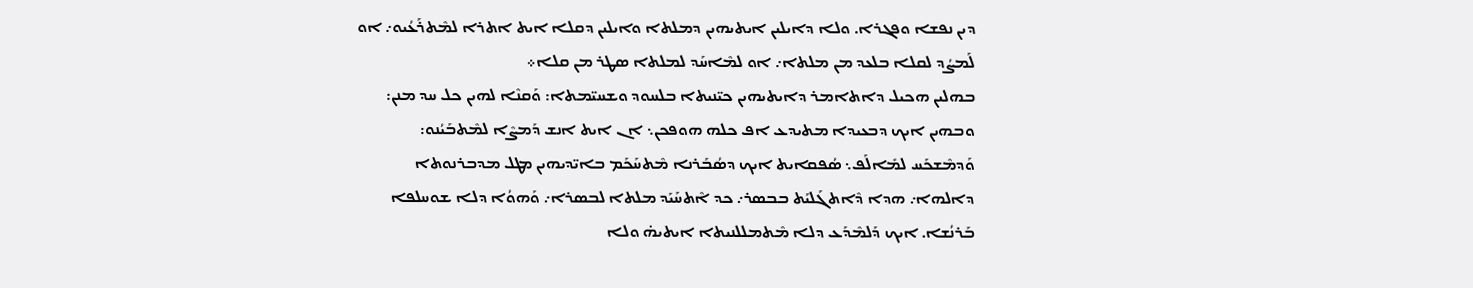ܕܝܢ ܢܦܫܐ ܘܦܓܪܐ. ܘܠܐ ܕܐܝܠܝܢ ܐܝܬܝܗܝܢ ܕܡܠܬܐ ܘܐܝܠܝܢ ܕܩܠܐ ܐܝܬ ܐܬܪܐ ܠܡܶܬܪܰܥܳܝܘ܇ ܐܘ ܠܰܡܨܳܕ ܠܩܠܐ ܒܠܥܕ ܡܢ ܡܠܬܐ܇ ܐܘ ܠܡܶܐܚܰܕ ܠܡܠܬܐ ܣܛܪ ܡܢ ܩܠܐ܀
ܒܗܠܝܢ ܗܟܝܠ ܕܐܬܐܡܪ ܕܐܝܬܝܗܝܢ ܟܝ̈ܢܝܬܐ ܒܠܚܘܕ ܘܫܚܝ̈ܡܬܐ: ܘܰܩܢܶܐ ܠܗܝܢ ܟܠ ܚܕ ܡܢܢ: ܘܒܗܝܢ ܐܝܟ ܕܒܥܝܕܐ ܡܬܝܕܥ ܐܦ ܟܠܗ ܗܘܦܟܢ܆ ܐܢ ܐܝܬ ܐܢܫ ܕܰܡܨܶܐ ܠܡܶܬܒܰܝܳܢܘ: ܘܰܕܡܶܫܟܰܚ ܠܡܺܐܠܰܦ܆ ܣܳܦܩܐܝܬ ܐܝܟ ܕܣܳܒܰܪܢܐ ܡܶܬܚܰܟܰܡ ܒܐܝ̈ܕܝܗܝܢ ܡܛܠ ܡܕܒܪܢܘܬܐ ܕܐܠܗܐ܇ ܗܕܐ ܕܶܐܬܓܰܠܝܰܬ ܒܒܣܪ܇ ܟܕ ܐܶܬܚܰܝܰܕ ܡܠܬܐ ܠܒܣܪܐ܇ ܘܰܗܘܳܐ ܕܠܐ ܫܘܚܠܦܐ ܒܰܪܢܳܫܐ. ܐܝܟ ܕܰܠܡܶܕܰܥ ܕܠܐ ܡܶܬܡܠܠܢܝܬܐ ܐܝܬܝܗ̇ ܘܠܐ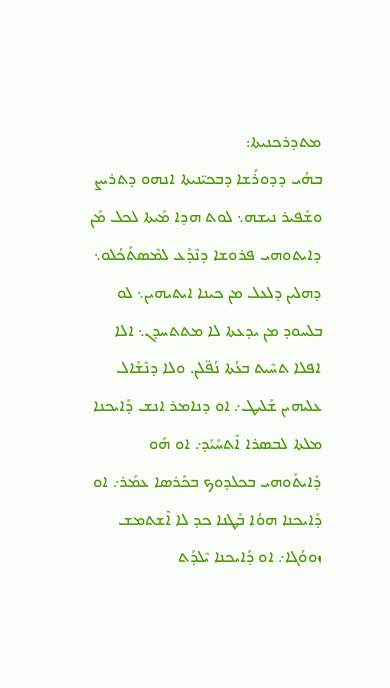ܡܬܕܪܟܢܝܬܐ:
ܒܗܳܝ ܕܕܘܪܳܫܐ ܕܒܟܝ̈ܢܝܬܐ ܐܢܗܘ ܕܬܪܝܨ ܘܫܰܦܝܪ ܢܝܫܗ܆ ܠܘܬ ܗܕܐ ܡܰܝܬܐ ܠܟܠ ܡܰܢ ܕܐܝܬܘܗܝ ܦܪܘܫܐ ܕܢܶܕܰܥ ܠܡܶܣܬܰܟܳܠܘ܆ ܕܗܠܝܢ ܕܠܥܠ ܡܢ ܟܝܢܐ ܐܝܬܝܗܝܢ܆ ܠܘ ܒܠܚܘܕ ܡܢ ܝܕܥܬܐ ܠܐ ܡܬܬܚܕܢ܆ ܐܠܐ ܐܦܠܐ ܬܚܶܝܬ ܒܥܳܬܐ ܢܳܦ̈ܠܢ. ܘܠܐ ܕܢܶܫܰܐܠ ܥܠܝܗܝܢ ܫܰܠܝܛ܇ ܐܘ ܕܢܐܡܪ ܐܢܫ ܕܰܐܝܟܢܐ ܡܠܬܐ ܠܒܣܪܐ ܐܶܬܚܰܝܰܕ܇ ܐܘ ܗܰܘ ܕܺܐܝܬܰܘܗܝ ܒܟܠܕܘܟ ܒܟܰܪܣܐ ܥܡܰܪ܇ ܐܘ ܕܰܐܝܟܢܐ ܗܘܳܐ ܒܰܛܢܐ ܟܕ ܠܐ ܐܶܫܬܡܫ ܙܘܘܳܓܐ܇ ܐܘ ܕܰܐܝܟܢܐ ܝܶܠܕܰܬ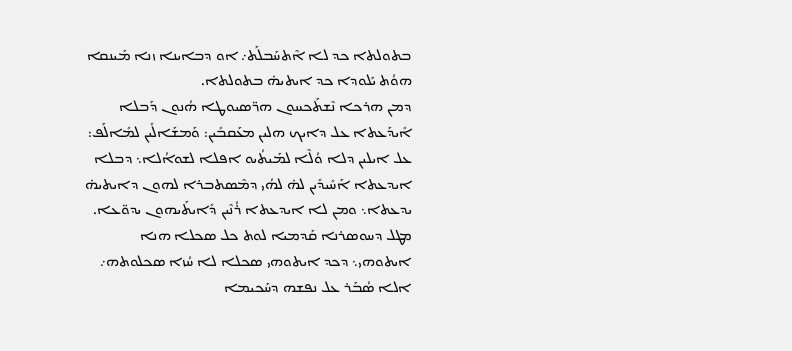ܒܬܘܠܬܐ ܟܕ ܠܐ ܐܶܬܚܰܒܠܰܬ܇ ܐܘ ܕܒܐܝܢܐ ܙܢܐ ܡܰܝܢܩܐ ܗܘܳܬ ܝܰܠܘܕܐ ܟܕ ܐܝܬܝܗ̇ ܒܬܘܠܬܐ.
ܕܡܢ ܗܪܟܐ ܢܶܫܬܰܟܚܘܢ ܗܖ̈ܣܝܘܛܐ ܗܳܢܘܢ ܕܰܒܠܐ ܐܺܝܕܰܥܬܐ ܥܠ ܕܐܝܟ ܗܠܝܢ ܡܥܰܩܒܺܝܢ: ܘܰܡܫܰܐܠܺܝܢ ܠܡܺܐܠܰܦ: ܥܠ ܐܝܠܝܢ ܕܠܐ ܘܳܠܶܐ ܠܡܰܝܬܳܝܘ ܐܦܠܐ ܠܫܘܐܳܠܐ܆ ܕܒܠܐ ܐܝܕܥܬܐ ܐܰܚܺܝܕܺܝܢ ܠܗ̇ ܠܗܳܝ ܕܡܶܣܬܒܪܐ ܠܗܘܢ ܕܐܝܬܝܗ̇ ܝܕܥܬܐ܆ ܘܡܢ ܠܐ ܐܝܕܥܬܐ ܪܳܢܶܝܢ ܕܺܐܝܬܰܝܗܘܢ ܝܕܘ̈ܥܐ. ܡܛܠ ܕܚܘܣܪܢܐ ܩܰܕܡܝܐ ܠܘܬ ܟܠ ܣܟܠܐ ܗܢܐ ܐܝܬܘܗܝ܆ ܕܟܕ ܐܝܬܘܗܝ ܣܟܠܐ ܠܐ ܚܳܙܐ ܣܟܠܘܬܗ܇ ܐܠܐ ܣܳܒܰܪ ܥܠ ܢܦܫܗ ܕܚܰܟܝܡܐ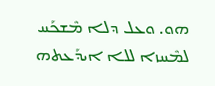ܗܘ. ܘܥܠ ܕܠܐ ܡܶܫܟܰܚ ܠܡܶܚܙܐ ܠܠܐ ܐܝܕܰܥܬܗ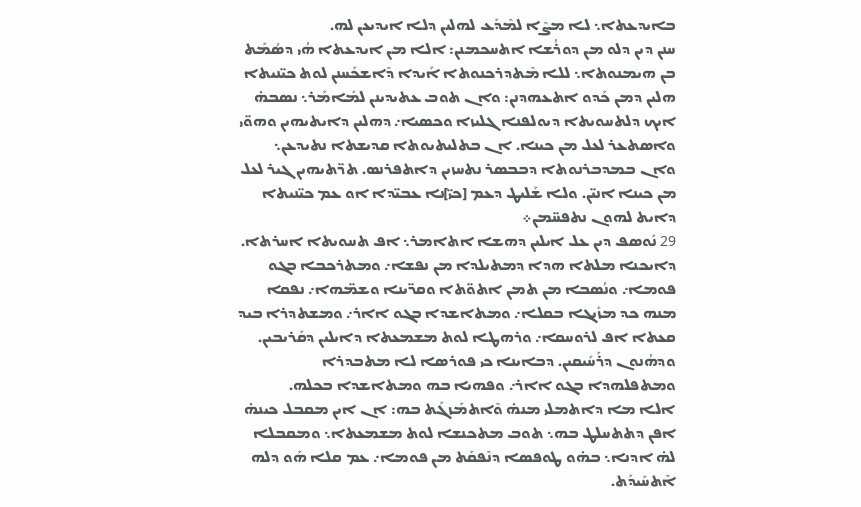ܒܐܝܕܥܬܐ܆ ܠܐ ܡܨܶܐ ܠܡܶܕܰܥ ܠܗܠܝܢ ܕܠܐ ܐܝܕܝܥܢ ܠܗ.
ܚܢܢ ܕܝܢ ܕܠܘ ܡܢ ܕܘܪܳܫܐ ܐܬܚܟܡܢܢ: ܐܠܐ ܡܢ ܐܝܕܥܬܐ ܗܳܝ ܕܣܳܡܰܬ ܒܢ ܗܝܡܢܘܬܐ܆ ܠܠܐ ܡܶܬܕܪܟܢܘܬܐ ܐܰܝܕܐ ܕܶܐܫܟܰܚܢܢ ܠܘܬ ܟܝ̈ܢܝܬܐ ܗܠܝܢ ܕܡܢ ܟܰܕܘ ܐܬܥܗܕܢܢ: ܘܐܢ ܬܘܒ ܥܬܝܕܝܢܢ ܠܡܺܐܡܰܪ܆ ܢܣܒܗ̇ ܐܝܟ ܕܠܬܚܘܝܬܐ ܕܝܘܠܦܢܐ ܓܠܝܙܐ ܘܟܣܝܐ܇ ܕܗܠܝܢ ܕܐܝܬܝܗܝܢ ܘܗܘ̈ܝ ܘܐܣܬܥܪ ܠܥܠ ܡܢ ܟܝܢܐ. ܐܢ ܒܬܠܝܬܝܘܬܐ ܩܕܝܫܬܐ ܢܬܝܕܥܢ܆ ܘܐܢ ܒܡܕܒܪܢܘܬܐ ܕܒܒܣܪ ܢܬܚܙܝܢ ܕܐܬܦܪܢܣ. ܬܖ̈ܬܝܗܝܢ ܓܝܪ ܠܥܠ ܡܢ ܟܝܢܐ ܐܢܝ̈ܢ. ܘܠܐ ܫܰܠܝܛ ܕܥܡ [ܟܝ̈]ܢܐ ܥܒܝ̈ܕܐ ܐܘ ܥܡ ܟܝ̈ܢܝܬܐ ܕܐܝܬ ܠܗܘܢ ܢܬܦܚ̈ܡܢ܀
29 ܢܰܘܣܦ ܕܝܢ ܥܠ ܐܝܠܝܢ ܕܗܫܐ ܐܬܐܡܪ܆ ܐܦ ܬܚܘܝܬܐ ܐܚܪܬܐ. ܕܐܝܟܢܐ ܡܠܬܐ ܗܕܐ ܕܡܬܝܠܕܐ ܡܢ ܢܦܫܐ܇ ܘܡܬܪܟܒܐ ܒܓܘ ܦܘܡܐ܇ ܘܢܳܣܒܐ ܡܢ ܬܡܢ ܐܬܘ̈ܬܐ ܘܩܖ̈ܝܢܐ ܘܫܡ̈ܗܐ܇ ܢܦܩܐ ܡܢܗ ܟܕ ܡܙܺܝܓܐ ܒܩܠܐ܇ ܘܡܬܐܫܕܐ ܒܓܘ ܐܐܪ܇ ܘܡܫܬܕܪܐ ܒܝܕ ܩܥܬܐ ܐܦ ܠܪܘܚܩܐ܇ ܘܪܗܛܐ ܠܘܬ ܡܫܡܥܬܐ ܕܐܝܠܝܢ ܕܩܰܪܝܒܝܢ. ܘܕܗܳܢܘܢ ܕܪܰܚܺܝܩܝܢ. ܕܒܐܝܢܐ ܟܝ ܦܘܪܣܐ ܠܐ ܡܬܒܕܪܐ ܘܡܬܦܠܗܕܐ ܒܓܘ ܐܐܪ܇ ܘܦܗܝܐ ܒܗ ܘܡܬܐܫܕܐ ܒܟܠܗ.
ܐܠܐ ܡܐ ܕܐܬܡܠܝ ܡܢܗ̇ ܘܶܐܬܡܰܙܓܰܬ ܒܗ: ܐܢ ܐܝܢ ܡܩܒܠ ܟܝܢܗ̇ ܐܦܢ ܕܬܬܚܠܛ ܒܗ܆ ܬܘܒ ܡܬܟܢܫܐ ܠܘܬ ܡܫܡܥܬܐ܆ ܘܡܩܒܠܐ ܠܗ̇ ܐܕܢܐ܆ ܒܗ̇ܘ ܛܘܦܣܐ ܕܢܶܦܩܰܬ ܡܢ ܦܘܡܐ܇ ܥܡ ܩܠܐ ܗܰܘ ܕܠܗ ܐܶܬܚܰܝܕܰܬ.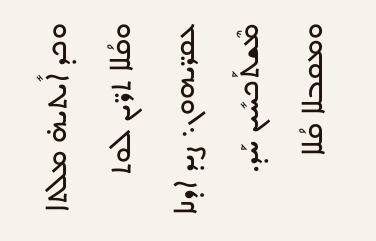ܘܟܕ ܐܺܝܬܝܗ̇ ܡܠܬܐ ܘܩܳܠܐ ܬܖ̈ܝܢ ܠܘܬ ܥܩܖ̈ܝܗܘܢ܆ ܨܝܕ ܐܕܢܐ ܡܶܫܬܰܟܚܺܝܢ ܚܰܕ. ܘܡܩܒܠܐ ܩܳܠܐ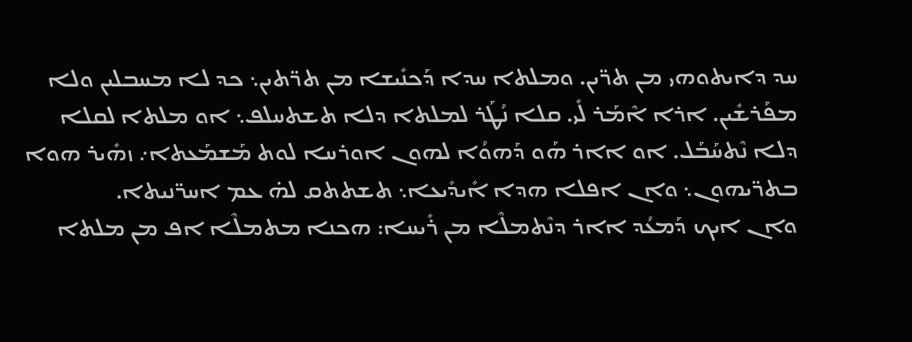ܚܕ ܕܐܝܬܘܗܝ ܡܢ ܬܖ̈ܝܢ. ܘܡܠܬܐ ܚܕܐ ܕܰܟܢܺܝܫܐ ܡܢ ܬܖ̈ܬܝܢ܆ ܟܕ ܠܐ ܡܚܒܠܝܢ ܘܠܐ ܡܦܰܪܫܺܝܢ. ܐܪܐ ܐܶܡܰܪ ܠܺܝ. ܩܠܐ ܢܳܛܰܪ ܠܡܠܬܐ ܕܠܐ ܬܫܬܚܠܦ܆ ܐܘ ܡܠܬܐ ܠܩܠܐ ܕܠܐ ܢܶܬܚܰܒܰܠ. ܐܘ ܐܐܪ ܗܰܘ ܕܰܗܘܳܐ ܠܗܘܢ ܐܘܪܚܐ ܠܘܬ ܡܰܫܡܰܥܬܐ܇ ܙܗܺܝܪ ܗܘܐ ܒܬܖ̈ܝܗܘܢ܆ ܘܐܢ ܐܦܠܐ ܗܕܐ ܐܺܝܕܺܝܥܐ܆ ܬܫܬܬܩ ܠܗ̇ ܥܡ ܐܚܖ̈ܢܝܬܐ.
ܘܐܢ ܐܝܟ ܕܰܡܥܳܕ ܐܐܪ ܕܢܶܬܡܠܶܐ ܡܢ ܪܺܝܚܐ: ܗܟܢܐ ܡܬܡܠܶܐ ܐܦ ܡܢ ܡܠܬܐ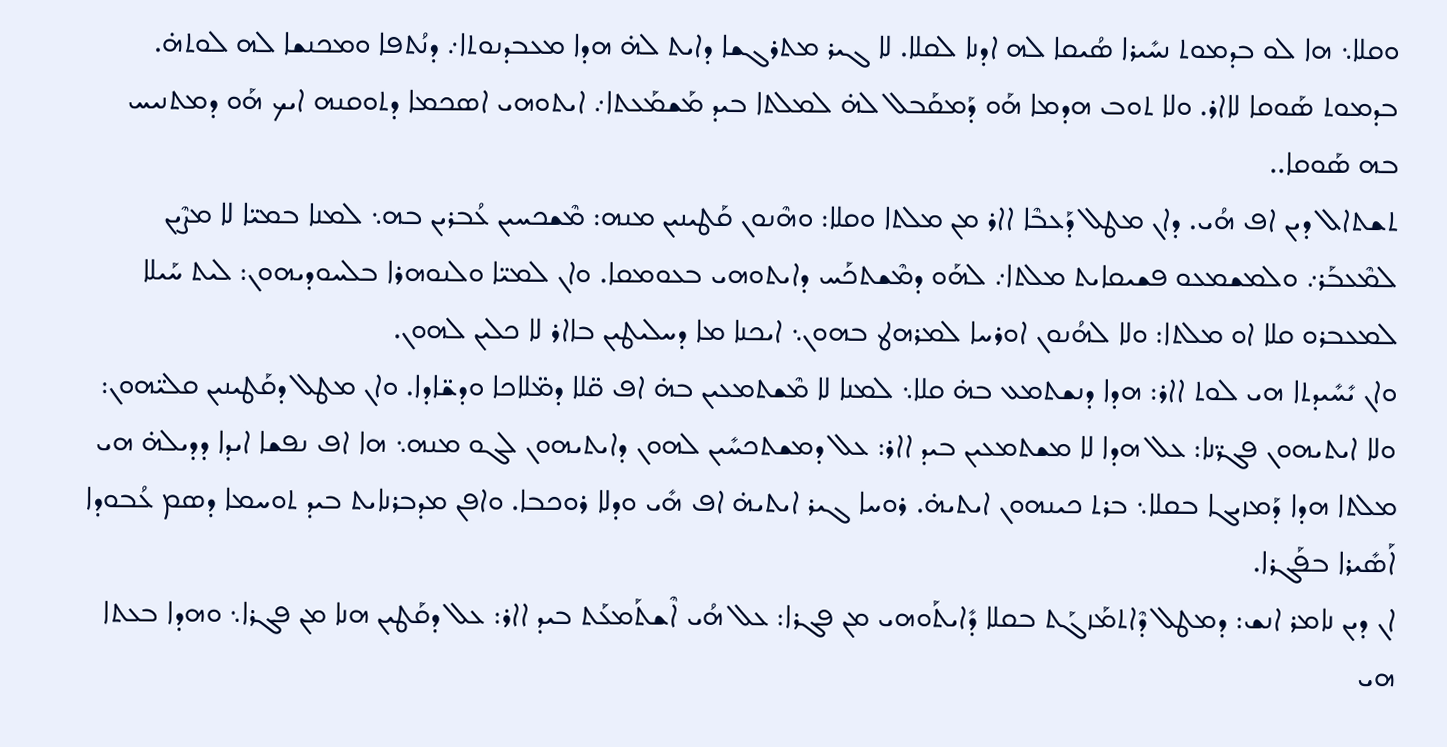ܘܩܠܐ܆ ܗܐ ܠܘ ܒܕܡܘܬ ܢܚܺܝܪܐ ܣܳܝܩܐ ܠܗ ܐܕܢܐ ܠܩܠܐ. ܠܐ ܓܝܪ ܡܬܪܓܫܐ ܕܐܝܬ ܠܗ̇ ܗܕܐ ܡܥܒܕܢܘܬܐ܇ ܕܢܳܬܦܐ ܘܡܟܢܫܐ ܠܗ ܠܘܬܗ̇. ܒܕܡܘܬ ܣܰܘܩܐ ܠܐܐܪ. ܘܠܐ ܬܘܒ ܗܕܡܐ ܗܰܘ ܕܰܡܩܰܒܠ ܠܗ̇ ܠܡܠܬܐ ܒܝܕ ܡܰܫܡܰܥܬܐ܇ ܐܝܬܘܗܝ ܐܣܟܡܐ ܕܬܘܩܢܗ ܐܝܟ ܗܰܘ ܕܡܬܢܝܚ ܒܗ ܣܰܘܩܐ..
ܬܫܬܐܠ ܕܝܢ ܐܦ ܗܳܝ. ܕܐܢ ܡܛܠ ܕܰܥܒܶܐ ܐܐܪ ܡܢ ܡܠܬܐ ܘܩܠܐ: ܘܗܶܢܘܢ ܩܰܛܝܢܝܢ ܡܢܗ: ܡܶܫܟܚܝܢ ܥܳܒܪܝܢ ܒܗ܆ ܠܡܢܐ ܒܡܝ̈ܐ ܠܐ ܡܨܶܝܢ ܠܡܶܥܒܰܪ܇ ܘܠܡܫܡܥܘ ܦܫܝܩܐܝܬ ܡܠܬܐ܇ ܠܗܰܘ ܕܡܶܫܬܟܰܚ ܕܐܝܬܘܗܝ ܒܥܘܡܩܐ. ܘܐܢ ܠܡܝ̈ܐ ܘܠܢܘܗܪܐ ܒܠܚܘܕܝܗܘܢ: ܠܝܬ ܚܰܝܠܐ ܠܡܥܒܪܘ ܩܠܐ ܐܘ ܡܠܬܐ: ܘܠܐ ܠܗܳܢܘܢ ܐܘܪܚܐ ܠܡܪܗܛ ܒܗܘܢ܆ ܐܝܟܢܐ ܡܐ ܕܚܠܝܛܝܢ ܒܐܐܪ ܠܐ ܟܠܝܢ ܠܗܘܢ.
ܘܐܢ ܝܺܚܺܝܕܬܐ ܗܝ ܠܘܬ ܐܐܪ: ܗܕܐ ܕܢܫܬܡܥ ܒܗ̇ ܩܠܐ܆ ܠܡܢܐ ܠܐ ܡܶܫܬܡܥܝܢ ܒܗ̇ ܐܦ ܩ̈ܠܐ ܕܡ̈ܠܐܟܐ ܘܕܫ̈ܐܕܐ. ܘܐܢ ܡܛܠ ܕܩܰܛܝܢܝܢ ܩܠܝ̈ܗܘܢ: ܘܠܐ ܐܝܬܝܗܘܢ ܦܓܖ̈ܢܐ: ܥܠ ܗܕܐ ܠܐ ܡܫܬܡܥܝܢ ܒܝܕ ܐܐܪ: ܥܠ ܕܡܫܬܟܚܺܝܢ ܠܗܘܢ ܕܐܝܬܝܗܘܢ ܠܓܘ ܡܢܗ܆ ܗܐ ܐܦ ܢܦܫܐ ܐܝܕܐ ܕܕܝܠܗ̇ ܗܝ ܡܠܬܐ ܗܕܐ ܕܰܡܙܝܓܐ ܒܩܠܐ܆ ܒܪܬ ܟܝܢܗܘܢ ܐܝܬܝܗ̇. ܪܘܚܐ ܓܝܪ ܐܝܬܝܗ̇ ܐܦ ܗܺܝ ܘܕܠܐ ܪܘܟܒܐ. ܘܐܦܢ ܡܕܒܪܢܐܝܬ ܒܝܕ ܬܘܚܡܐ ܕܣܡ ܥܳܒܘܕܐ ܐܰܣܺܝܪܐ ܒܦܰܓܪܐ.
ܐܢ ܕܝܢ ܢܐܡܪ ܐܢܫ: ܕܡܛܠ ܕܶܐܬܡܰܙܓܰܬ ܒܩܠܐ ܕܺܐܝܬܰܘܗܝ ܡܢ ܦܓܪܐ: ܥܠ ܗܳܝ ܐܶܫܬܰܡܥܰܬ ܒܝܕ ܐܐܪ: ܥܠ ܕܩܰܛܝܢ ܗܢܐ ܡܢ ܦܓܪܐ܆ ܘܗܕܐ ܒܥܬܐ ܗܝ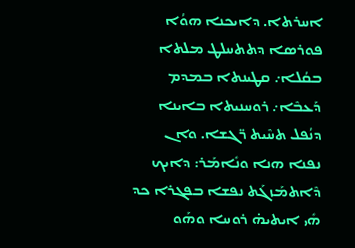ܐܚܪܬܐ. ܕܐܝܟܢܐ ܗܘܳܐ ܦܘܪܣܐ ܕܬܬܚܠܛ ܡܠܬܐ ܒܩܳܠܐ܇ ܩܛܝܢܬܐ ܒܡܕܡ ܕܰܥܒܶܐ܇ ܪܘܚܢܝܬܐ ܒܐܝܢܐ ܕܢܳܦܠ ܬܚܶܝܬ ܖ̈ܓܫܐ. ܘܐܢ ܢܦܢܐ ܗܢܐ ܘܢܺܐܡܰܪ: ܕܐܝܟ ܕܶܐܬܡܰܙܓܰܬ ܢܦܫܐ ܒܦܓܪܐ ܟܕ ܗܺܝ ܐܝܬܝܗ̇ ܪܘܚܐ ܘܗܰܘ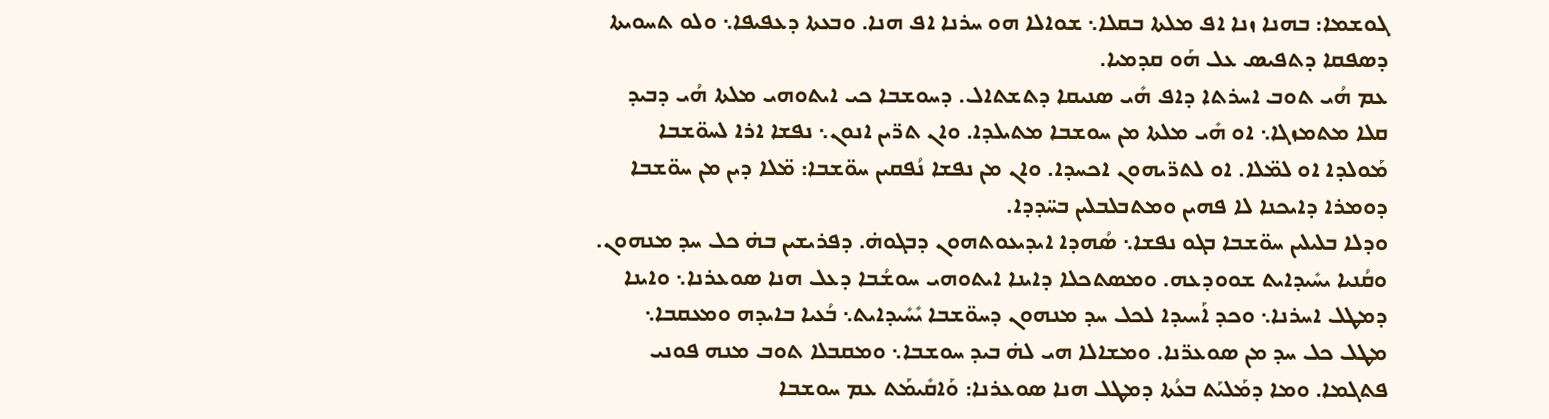ܓܘܫܡܐ: ܒܗܢܐ ܙܢܐ ܐܦ ܡܠܬܐ ܒܩܠܐ܆ ܫܘܐܠܐ ܗܘ ܚܪܢܐ ܐܦ ܗܢܐ. ܘܒܥܬܐ ܕܥܦܝܦܐ܆ ܘܠܘ ܬܚܘܝܬܐ ܕܣܦܩܐ ܕܬܦܝܣ ܥܠ ܗܰܘ ܩܕܡܝܐ.
ܥܡ ܗܳܝ ܬܘܒ ܐܚܪܬܐ ܕܐܦ ܗܺܝ ܣܢܝܩܐ ܕܬܫܬܐܠ. ܕܚܘܫܒܐ ܟܝ ܐܝܬܘܗܝ ܡܠܬܐ ܗܳܝ ܕܒܝܕ ܩܠܐ ܡܬܡܙܓܐ܆ ܐܘ ܗܺܝ ܡܠܬܐ ܡܢ ܚܘܫܒܐ ܡܬܝܠܕܐ. ܘܐܢ ܬܖ̈ܝܢ ܐܢܘܢ܆ ܢܦܫܐ ܐܪܐ ܠܚܘ̈ܫܒܐ ܡܰܘܠܕܐ ܐܘ ܠܡ̈ܠܐ. ܐܘ ܠܬܖ̈ܝܗܘܢ ܐܟܚܕܐ. ܘܐܢ ܡܢ ܢܦܫܐ ܢܳܦܩܝܢ ܚܘ̈ܫܒܐ: ܡ̈ܠܐ ܕܝܢ ܡܢ ܚܘ̈ܫܒܐ ܕܘܡܪܐ ܕܐܝܟܢܐ ܠܐ ܦܗܝܢ ܘܡܬܒܠܒܠܝܢ ܒܚ̈ܕܕܐ.
ܘܕܠܐ ܒܠܝܠܝܢ ܚܘ̈ܫܒܐ ܒܓܘ ܢܦܫܐ܆ ܣܳܗܕܐ ܐܝܕܝܥܘܬܗܘܢ ܕܒܓܘܗ̇. ܕܦܪܝܫܝܢ ܒܗ̇ ܟܠ ܚܕ ܡܢܗܘܢ. ܘܩܳܢܝܐ ܝܚܺܝܕܐܝܬ ܫܘܘܕܥܗ. ܘܡܣܬܟܠܐ ܕܐܝܢܐ ܐܝܬܘܗܝ ܚܘܫܳܒܐ ܕܥܠ ܗܢܐ ܣܘܥܪܢܐ܆ ܘܐܝܢܐ ܕܡܛܠ ܐܚܪܢܐ܆ ܘܟܕ ܐܰܚܝܕܐ ܠܟܠ ܚܕ ܡܢܗܘܢ ܕܚܘ̈ܫܒܐ ܝܺܚܺܝܕܐܝܬ܆ ܒܳܥܝܐ ܒܐܝܕܗ ܘܡܥܩܒܐ܆ ܡܛܠ ܟܠ ܚܕ ܡܢ ܣܘܥܖ̈ܢܐ. ܘܡܫܐܠܐ ܗܝ ܠܗ̇ ܒܝܕ ܚܘܫܒܐ܆ ܘܡܩܒܠܐ ܬܘܒ ܡܢܗ ܦܘܢܝ ܦܬܓܡܐ. ܘܡܐ ܕܡܰܠܝܰܬ ܒܥܳܬܐ ܕܡܛܠ ܗܢܐ ܣܘܥܪܢܐ: ܘܰܐܩܺܝܡܰܬ ܥܡ ܚܘܫܒܐ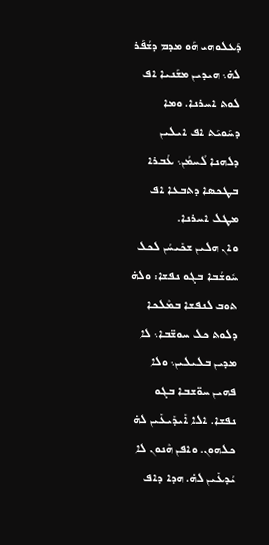ܕܰܥܠܘܗܝ ܗܰܘ ܡܕܡ ܕܫܳܦܰܪ ܠܗ̇܆ ܗܝܕܝܢ ܡܫܰܢܝܐ ܐܦ ܠܘܬ ܐܚܪܢܐ. ܘܡܐ ܕܚܰܘܝܰܬ ܐܦ ܐܝܠܝܢ ܕܠܗܢܐ ܠܳܚܡܳܢ܆ ܥܳܒܪܐ ܒܛܟܣܐ ܕܬܒܥܐ ܐܦ ܡܛܠ ܐܚܪܢܐ.
ܘܐܢ ܗܠܝܢ ܫܟܺܝܚܳܢ ܠܟܠ ܚܽܘܫܳܒܐ ܒܓܘ ܢܦܫܐ: ܘܠܗ̇ ܬܘܒ ܠܢܦܫܐ ܒܡܶܠܟܐ ܕܠܘܬ ܟܠ ܚܘܫ̈ܒܐ܆ ܠܐ ܡܕܝܢ ܒܠܝܠܝܢ܆ ܘܠܐ ܦܗܝܢ ܚܘ̈ܫܒܐ ܒܓܘ ܢܦܫܐ. ܐܠܐ ܐܺܝܕܺܝܥܺܝܢ ܠܗ̇ ܟܠܗܘܢ. ܘܐܦܢ ܗܶܢܘܢ ܠܐ ܝܳܕܥܺܝܢ ܠܗ̇. ܗܕܐ ܕܐܦ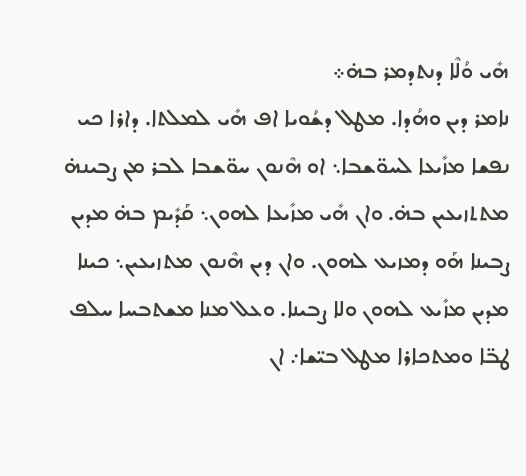ܗܺܝ ܘܳܠܶܐ ܕܢܬܕܡܪ ܒܗ̇܀
ܢܐܡܪ ܕܝܢ ܘܗܳܕܐ. ܡܛܠ ܕܫܳܘܝܐ ܐܦ ܗܺܝ ܠܡܠܬܐ. ܕܐܪܐ ܟܝ ܢܦܫܐ ܡܙܺܝܥܐ ܠܚܘ̈ܫܒܐ܆ ܐܘ ܗܶܢܘܢ ܚܘ̈ܫܒܐ ܠܒܪ ܡܢ ܨܒܝܢܗ̇ ܡܬܬܙܝܥܝܢ ܒܗ̇. ܘܐܢ ܗܺܝ ܡܙܺܝܥܐ ܠܗܘܢ܆ ܩܰܕܺܝܡ ܒܗ̇ ܡܕܝܢ ܨܒܝܢܐ ܗܰܘ ܕܡܙܝܥ ܠܗܘܢ. ܘܐܢ ܕܝܢ ܗܶܢܘܢ ܡܬܙܝܥܝܢ܆ ܟܝܢܐ ܡܕܝܢ ܡܙܺܝܥ ܠܗܘܢ ܘܠܐ ܨܒܝܢܐ. ܘܥܠ ܡܢܐ ܡܫܬܒܚܐ ܚܠܦ ܛܒ̈ܐ ܘܡܬܟܐܪܐ ܡܛܠ ܒܝ̈ܫܐ܇ ܐܢ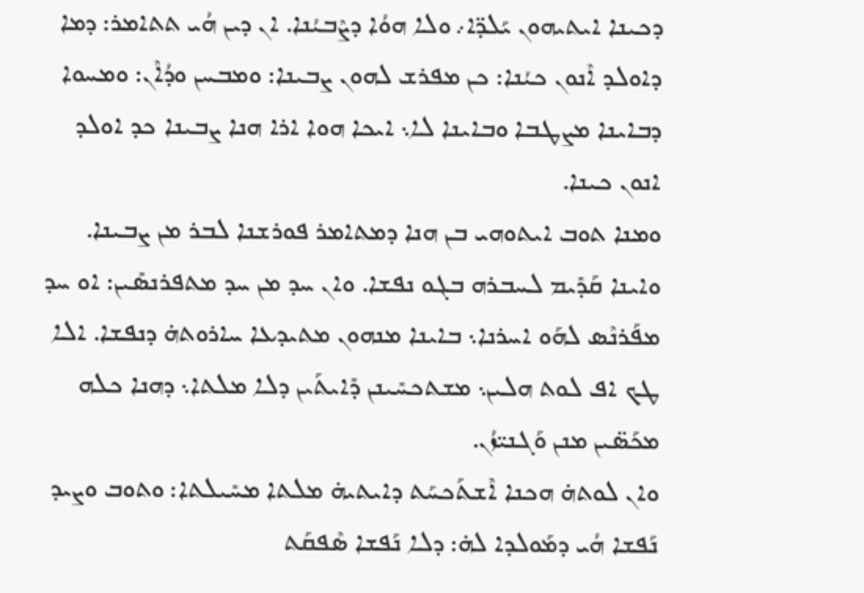ܕܟܝܢܐ ܐܝܬܝܗܘܢ ܝܰܠܕ̈ܐ܇ ܘܠܐ ܗܘܳܐ ܕܨܶܒܝܳܢܐ. ܐܢ ܕܝܢ ܗܳܝ ܬܬܐܡܪ: ܕܡܐ ܕܐܘܠܕ ܐܶܢܘܢ ܟܝܳܢܐ: ܟܢ ܡܦܪܫ ܠܗܘܢ ܨܒܝܢܐ: ܘܡܒܚܢ ܘܕܳܐܶܢ: ܘܡܚܘܐ ܕܒܐܝܢܐ ܡܨܛܒܐ ܘܒܐܝܢܐ ܠܐ܆ ܐܝܟܐ ܗܘܐ ܐܪܐ ܗܢܐ ܨܒܝܢܐ ܟܕ ܐܘܠܕ ܐܢܘܢ ܟܝܢܐ.
ܘܡܢܐ ܬܘܒ ܐܝܬܘܗܝ ܒܢ ܗܢܐ ܕܡܬܐܡܪ ܦܘܪܫܢܐ ܠܒܪ ܡܢ ܨܒܝܢܐ. ܘܐܝܢܐ ܩܰܕܺܝܡ ܠܚܒܪܗ ܒܓܘ ܢܦܫܐ. ܘܐܢ ܚܕ ܡܢ ܚܕ ܡܬܦܪܢܣܺܝܢ: ܐܘ ܚܕ ܡܦܰܪܢܶܣ ܠܗܰܘ ܐܚܪܢܐ܆ ܒܐܝܢܐ ܡܢܗܘܢ ܡܬܝܕܥܐ ܚܐܪܘܬܗ̇ ܕܢܦܫܐ. ܐܠܐ ܛܟ ܐܦ ܠܘܬ ܗܠܝܢ܆ ܡܫܬܟܚܺܝܢܢ ܕܺܐܝܬܰܝܢ ܕܠܐ ܡܠܬܐ܆ ܕܗܢܐ ܟܠܗ ܡܟܰܣ̈ܝܢ ܡܢܢ ܘܰܓܢܝ̈ܙܳܢ.
ܘܐܢ ܠܘܬܗ̇ ܗܟܢܐ ܐܶܫܬܰܟܚܰܬ ܕܐܝܬܝܗ̇ ܡܠܬܐ ܡܚܺܝܠܬܐ: ܘܬܘܒ ܘܨܝܕ ܢܰܦܫܐ ܗܳܝ ܕܡܰܘܠܕܐ ܠܗ̇: ܕܠܐ ܢܰܦܫܐ ܣܶܦܩܰܬ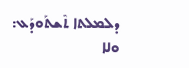ܕܠܡܠܬܐ ܬܶܫܬܰܘܕܰܥ: ܘܠܐ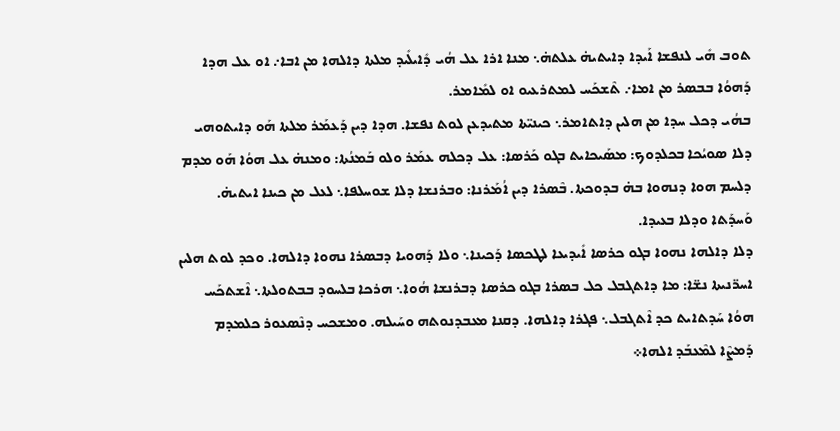ܬܘܒ ܗܺܝ ܠܢܦܫܐ ܐܰܝܕܐ ܕܐܝܬܝܗ̇ ܥܠܬܗ̇܆ ܡܢܐ ܐܪܐ ܥܠ ܗܳܝ ܕܺܐܝܠܺܝܕ ܡܠܬܐ ܕܐܠܗܐ ܡܢ ܐܒܐ܇ ܐܘ ܥܠ ܗܕܐ ܕܰܗܘܳܐ ܒܒܣܪ ܡܢ ܐܡܐ܇ ܬܶܫܟܰܚ ܠܡܬܪܥܝܘ ܐܘ ܠܡܺܐܡܪ.
ܒܗܳܝ ܕܟܠ ܚܕܐ ܡܢ ܗܠܝܢ ܕܐܬܐܡܪ܆ ܟܝܢܝ̈ܬܐ ܡܬܝܕܥܢ ܠܘܬ ܢܦܫܐ. ܗܕܐ ܕܝܢ ܕܰܥܡܰܪ ܡܠܬܐ ܗܰܘ ܕܐܝܬܘܗܝ ܕܠܐ ܣܘܝܳܟܐ ܒܟܠܕܘܟ: ܡܣܰܝܟܐܝܬ ܒܓܘ ܟܰܪܣܐ: ܥܠ ܕܟܠܗ ܥܡܰܪ ܘܠܘ ܒܰܡܢܳܬܐ: ܘܡܢܗ̇ ܥܠ ܗܘܳܐ ܗܰܘ ܡܕܡ ܕܠܚܡ ܗܘܐ ܕܢܗܘܐ ܒܗ̇ ܒܕܘܟܬܐ. ܒܶܣܪܐ ܕܝܢ ܐܳܡܰܪܢܐ: ܘܒܪܢܫܐ ܕܠܐ ܫܘܚܠܦܐ܆ ܠܥܠ ܡܢ ܟܝܢܐ ܐܝܬܝܗ̇. ܘܰܚܕܰܬܐ ܘܕܠܐ ܒܥܝܕܐ.
ܕܠܐ ܕܐܠܗܐ ܢܗܘܐ ܒܓܘ ܟܪܣܐ ܐܺܝܕܝܥܐ ܠܛܟܣܐ ܕܰܟܝܢܐ܆ ܘܠܐ ܕܰܗܘܝܐ ܕܒܣܪܐ ܢܗܘܐ ܕܐܠܗܐ. ܘܟܕ ܠܘܬ ܗܠܝܢ ܐܚܖ̈ܢܝܬܐ ܢܫ̈ܐ: ܡܐ ܕܐܬܓܒܠ ܟܠ ܒܣܪܐ ܒܓܘ ܟܪܣܐ ܕܒܪܢܫܐ ܗܳܘܐ܆ ܗܪܟܐ ܒܠܚܘܕ ܒܒܬܘܠܬܐ܆ ܐܶܫܬܟܰܚ ܗܘܳܐ ܚܰܕܬܐܝܬ ܟܕ ܐܶܬܓܒܠ܆ ܦܓܪܐ ܕܐܠܗܐ. ܕܩܢܐ ܡܥܒܕܢܘܬܗ ܘܚܰܝܠܗ. ܘܡܫܟܚ ܕܢܶܣܥܘܪ ܟܠܡܕܡ ܕܰܡܨܶܐ ܠܡܶܥܒܰܕ ܐܠܗܐ܀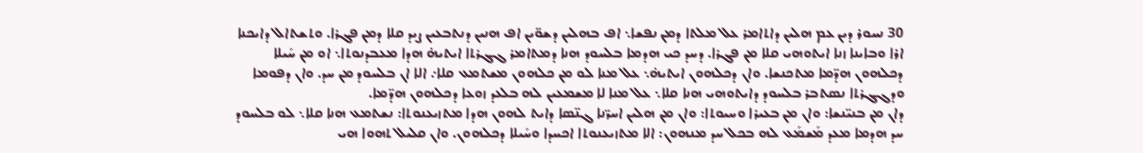30 ܢܚܘܪ ܕܝܢ ܥܡ ܗܠܝܢ ܕܐܬܐܡܪ ܥܠ ܡܠܬܐ ܕܡܢ ܢܦܫܐ܆ ܐܦ ܒܗܠܝܢ ܕܫܘ̈ܝܢ ܐܦ ܗܢܝܢ ܕܢܬܒܥܝܢ ܨܝܕ ܩܠܐ ܕܡܢ ܦܓܪܐ. ܘܬܫܬܐܠ ܕܐܝܟܢܐ ܐܪܐ ܘܒܐܝܢܐ ܙܢܐ ܐܝܬܘܗܝ ܩܠܐ ܡܢ ܦܓܪܐ. ܕܚܕ ܟܝ ܗܕܡܐ ܒܠܚܘܕ ܗܢܐ ܕܡܬܐܡܪ ܓܓܪܬܐ ܐܝܬܝܗ̇ ܗܕܐ ܡܥܒܕܢܘܬܐ܆ ܐܘ ܡܢ ܚܰܝܠܐ ܕܟܠܗܘܢ ܗܕ̈ܡܐ ܡܬܟܢܫܐ. ܘܐܢ ܕܟܠܗܘܢ ܐܝܬܝܗ̇܆ ܥܠ ܡܢܐ ܠܘ ܡܢ ܟܠܗܘܢ ܡܫܬܡܥ ܩܠܐ܇ ܐܠܐ ܐܢ ܒܠܚܘܕ ܡܢ ܚܕ. ܘܐܢ ܕܦܘܡܐ ܘܕܓܓܪܬܐ ܢܣܬܒܪ ܒܠܚܘܕ ܕܐܝܬܘܗܝ ܗܢܐ ܩܠܐ܆ ܥܠ ܡܢܐ ܠܐ ܡܫܡܥܝܢ ܠܗ ܒܠܥܕ ܙܘܥܐ ܕܟܠܗܘܢ ܗܕ̈ܡܐ.
ܕܐܢ ܡܢ ܒܢܝ̈ܢܫܐ: ܘܐܢ ܡܢ ܒܥܝܪܐ ܘܚܝܘܬܐ: ܘܐܢ ܡܢ ܗܠܝܢ ܐܚܖ̈ܢܐ ܓܢ̈ܣܐ ܕܐܝܬ ܠܗܘܢ ܗܕܐ ܡܬܙܝܥܢܘܬܐ: ܢܫܬܡܥ ܗܢܐ ܩܠܐ܆ ܠܘ ܒܠܚܘܕ ܚܕ ܗܕܡܐ ܡܥܕ ܡܰܫܡܰܥ ܠܗ ܒܟܠ ܚܕ ܡܢܗܘܢ: ܐܠܐ ܡܬܙܝܥܢܘܬܐ ܐܟܚܕܐ ܘܚܰܝܠܐ ܕܟܠܗܘܢ. ܘܐܢ ܩܠܝܠ ܬܗܘܐ ܗܝ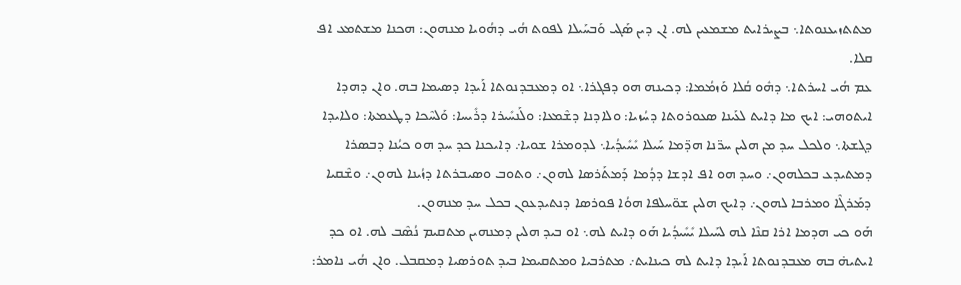ܡܬܬܙܝܥܢܘܬܐ܆ ܒܨܝܪܐܝܬ ܡܫܡܥܝܢ ܠܗ. ܐܢ ܕܝܢ ܣܰܓܝ ܘܰܒܚܰܝܠܐ ܠܦܘܬ ܗܳܝ ܕܗܳܘܝܐ ܡܢܗܘܢ: ܗܟܢܐ ܡܫܬܡܥ ܐܦ ܩܠܐ.
ܥܡ ܗܳܝ ܐܚܪܬܐ܆ ܕܗܽܘ ܩܳܠܐ ܘܰܙܡܳܡܐ: ܕܟܝܢܗ ܗܘ ܕܦܓܪܐ܆ ܐܘ ܕܡܥܒܕܢܘܬܐ ܐܰܝܕܐ ܕܣܝܡܐ ܒܗ. ܘܐܢ ܕܗܕܐ ܐܝܬܘܗܝ: ܐܝܟ ܡܐ ܕܐܝܬ ܠܥܰܝܢܐ ܣܥܘܪܘܬܐ ܕܚܳܙܝܐ: ܘܠܐܕܢܐ ܕܫܶܡܥܐ: ܘܠܰܢܚܺܝܪܐ ܕܪܺܝܚܐ: ܘܰܠܚܶܟܐ ܕܛܥܡܬܐ: ܘܠܐܝܕܐ ܕܓܫܬܐ܆ ܘܠܟܠ ܚܕ ܡܢ ܗܠܝܢ ܚܖ̈ܢܐ ܗܕ̈ܡܐ ܚܰܝܠܐ ܝܺܚܺܝܕܳܝܐ܆ ܠܕܘܡܪܐ ܫܘܝܐ܇ ܕܐܝܟܢܐ ܟܕ ܚܕ ܗܘ ܟܝܳܢܐ ܕܒܣܪܐ ܕܡܬܝܕܥ ܒܟܠܗܘܢ܇ ܘܚܕ ܗܘ ܐܦ ܐܕܫܐ ܕܕܳܡܐ ܕܰܡܬܰܪܣܐ ܠܗܘܢ܇ ܘܬܘܒ ܘܣܝܒܪܬܐ ܕܙܳܝܢܐ ܠܗܘܢ܇ ܘܫܶܩܝܐ ܕܡܰܪܓܶܐ ܘܡܪܒܐ ܠܗܘܢ܇ ܕܐܝܟ ܗܠܝܢ ܫܘ̈ܚܠܦܐ ܗܘܳܐ ܦܘܪܣܐ ܕܢܬܝܕܥܘܢ ܒܟܠ ܚܕ ܡܢܗܘܢ.
ܗܰܘ ܟܝ ܗܕܡܐ ܐܪܐ ܩܢܶܐ ܠܗ ܠܚܰܝܠܐ ܝܺܚܺܝܕܳܝܐ ܗܰܘ ܕܐܝܬ ܠܗ܆ ܐܘ ܒܝܕ ܗܠܝܢ ܕܡܢܗܝܢ ܡܬܩܝܡ ܢܳܣܶܒ ܠܗ. ܐܘ ܟܕ ܐܝܬܝܗ̇ ܒܗ ܡܥܒܕܢܘܬܐ ܐܰܝܕܐ ܕܐܝܬ ܠܗ ܟܝܢܐܝܬ܇ ܡܬܪܒܝܐ ܘܡܬܩܝܡܐ ܒܝܕ ܬܘܪܣܝܐ ܕܡܩܒܠ. ܘܐܢ ܗܳܝ ܢܐܡܪ: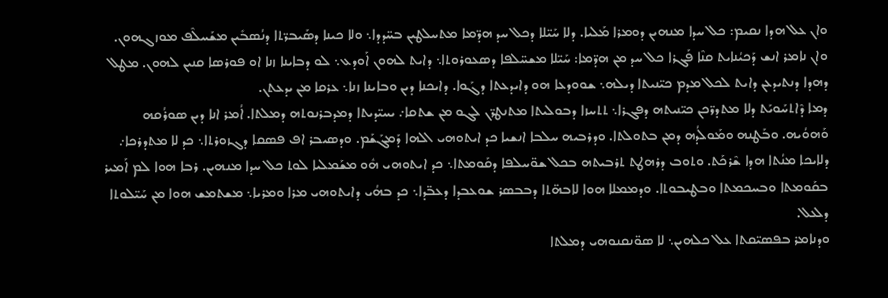ܘܐܢ ܥܠ ܗܕܐ ܢܩܝܡ: ܟܠ ܚܕܐ ܡܢܗܝܢ ܕܘܡܪܐ ܡܰܠܝܐ. ܕܠܐ ܚܰܝ̈ܠܐ ܕܟܠ ܚܕ ܗܕ̈ܡܐ ܡܬܚܠܛܝܢ ܒܚ̈ܕܕܐ܆ ܘܠܐ ܟܝܢܐ ܕܣܰܝܒܖ̈ܬܐ ܕܢܳܣܒܺܝܢ ܡܫܰܚܠܶܦ ܡܘܙܓܗܘܢ.
ܘܐܢ ܢܐܡܪ ܐܢܫ ܕܰܟܝܳܢܐܝܬ ܩܢܶܐ ܦܰܓܪܐ ܟܠ ܚܕ ܡܢ ܗܕ̈ܡܐ: ܚܰܝ̈ܠܐ ܡܫܚ̈ܠܦܐ ܕܣܥܘܪܘܬܐ܆ ܕܐܝܬ ܠܗܘܢ ܐܰܘܕܥ܆ ܠܘ ܕܒܐܝܢܐ ܙܢܐ ܐܘ ܦܘܪܣܐ ܩܢܝܢ ܠܗܘܢ. ܡܛܠ ܕܗܕܐ ܕܢܬܝܕܥܢ ܕܐܝܬ ܠܟܠ ܡܕܡ ܟܝ̈ܢܝܬܐ ܕܝܠܗ܆ ܫܘܘܕܥܐ ܗܘ ܕܐܝܕܥܬܐ ܕܓܰܘܐ. ܕܐܝܟܢܐ ܕܝܢ ܘܒܐܝܢܐ ܙܢܐ܆ ܥܪܩܐ ܡܢ ܝܕܥܬܢ.
ܕܡܐ ܕܶܐܬܚܰܘܝܰܬ ܕܠܐ ܡܬܕܖ̈ܟܢ ܟܝ̈ܢܝܬܗ ܕܦܓܪܐ܆ ܬܬܚܙܐ ܕܒܘܠܝܬܐ ܡܬܢܛܖ̈ܢ ܠܓܘ ܡܢ ܫܬܩܐ܇ ܝܚܝ̈ܕܝܬܐ ܕܡܕܒܪܢܘܬܗ ܕܡܠܬܐ. ܐܳܡܪ ܐܢܐ ܕܝܢ ܣܘܪܳܩܗ ܘܰܗܘܳܝܗ. ܘܒܰܛܢܗ ܘܡܰܘܠܳܕܗ ܕܡܢ ܒܬܘܠܬܐ. ܘܕܪܒܝܗ ܚܠܒܐ ܐܢܫܝܐ ܟܕ ܐܝܬܘܗܝ ܐܠܗܐ ܕܰܡܓܰܫܰܡ. ܘܕܣܝܒܪ ܐܦ ܦܣܩܐ ܕܓܙܘܪܬܐ܆ ܟܕ ܠܐ ܡܬܕܪܟܐ܇ ܕܠܐܝܟܐ ܡܢܳܬܐ ܗܕܐ ܫܶܪܟܰܬ. ܘܬܘܒ ܕܪܗܛܬ ܬܪܒܝܬܗ ܒܟܠ ܫܘ̈ܚܠܦܐ ܕܩܰܘܡܬܐ܆ ܟܕ ܐܝܬܘܗܝ ܗܽܘ ܡܫܰܡܠܝܐ ܠܘܬ ܟܠ ܚܕܐ ܡܢܗܝܢ. ܪܒܐ ܗܘܐ ܠܡ ܐܰܡܝܪ ܒܩܰܘܡܬܐ ܘܒܚܟܡܬܐ ܘܒܛܝܒܘܬܐ. ܘܕܡܡܠܐ ܗܘܐ ܠܐܒܗ̈ܬܐ ܕܒܒܣܪ ܫܘܥܒܕܐ ܕܥܒ̈ܕܐ܆ ܟܕ ܒܗܳܝ ܕܐܝܬܘܗܝ ܡܪܐ ܘܡܪܝܐ܆ ܡܫܬܡܫ ܗܘܐ ܡܢ ܚܰܝ̈ܠܘܬܐ ܕܠܥܠ.
ܘܕܢܐܡܪ ܒܦܣܝ̈ܩܬܐ ܥܠ ܟܠܗܝܢ܆ ܠܐ ܣܘ̈ܢܩܢܘܗܝ ܕܡܠܬܐ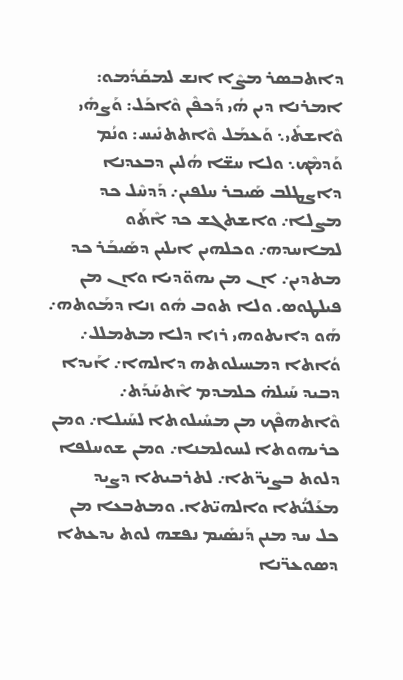ܕܐܬܒܣܪ ܡܨܶܐ ܐܢܫ ܠܡܩܰܕܳܡܘ: ܐܡܪܢܐ ܕܝܢ ܗܳܝ ܕܰܟܦܶܢ ܘܶܐܟܰܠ: ܘܰܨܗܺܝ ܘܶܐܫܬܺܝ܆ ܘܰܥܡܰܠ ܘܶܐܬܬܢܺܝܚ: ܘܢܳܡ ܘܰܕܡܶܟ܆ ܘܠܐ ܚܫ̈ܐ ܗܳܠܝܢ ܕܒܥܕܢܐ ܕܐܨܛܠܒ ܣܰܝܒܪ ܚܠܦܝܢ܇ ܕܰܕܚܶܠ ܟܕ ܡܨܠܐ܇ ܘܐܫܬܓܫ ܟܕ ܐܶܬܰܘ ܠܡܐܚܕܗ܇ ܘܟܠܗܝܢ ܐܝܠܝܢ ܕܣܰܝܒܰܪ ܟܕ ܡܬܕܝܢ܇ ܐܢ ܡܢ ܝܗܘ̈ܕܝܐ ܘܐܢ ܡܢ ܦܝܠܛܘܣ. ܘܠܐ ܬܘܒ ܗܽܘ ܙܢܐ ܕܡܰܘܬܗ܇ ܗܰܘ ܕܐܝܬܘܗܝ ܪܙܐ ܕܠܐ ܡܬܡܠܠ܇ ܘܳܐܬܐ ܕܡܚܝܠܘܬܗ ܕܐܠܗܐ܇ ܐܰܝܕܐ ܕܒܝܕ ܚܰܝܠܗ̇ ܟܠܡܕܡ ܐܶܬܚܰܕܰܬ܇ ܘܶܐܬܗܦܶܟ ܡܢ ܡܚܺܝܠܘܬܐ ܠܚܰܝܠܐ܇ ܘܡܢ ܟܪܝܗܘܬܐ ܠܚܘܠܡܢܐ܇ ܘܡܢ ܫܘܚܠܦܐ ܕܠܘܬ ܒܨܝܖ̈ܬܐ܇ ܠܬܪܒܝܬܐ ܕܨܝܕ ܡܥܰܠܝ̈ܳܬܐ ܘܐܠܗܝ̈ܬܐ. ܘܡܬܒܥܐ ܡܢ ܟܠ ܚܕ ܡܢܢ ܕܰܢܣܺܝܡ ܢܦܫܗ ܠܘܬ ܝܕܥܬܐ ܕܣܘܥܖ̈ܢܐ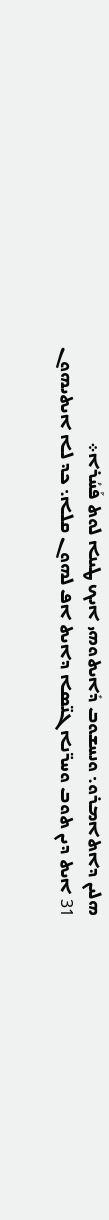ܗܠܝܢ ܕܐܬܐܡܪܘ܆ ܘܢܚܫܘܒ ܕܺܐܝܬܘܗܝ ܐܝܟ ܛܝܢܐ ܠܘܬ ܦܰܚܳܪܐ܀
31 ܐܝܬ ܕܝܢ ܬܘܒ ܘܚܖ̈ܢܐ ܓܢ̈ܣܐ ܕܐܝܬ ܐܦ ܠܗܘܢ ܩܠܐ܆ ܟܕ ܠܐ ܐܝܬܝܗܘܢ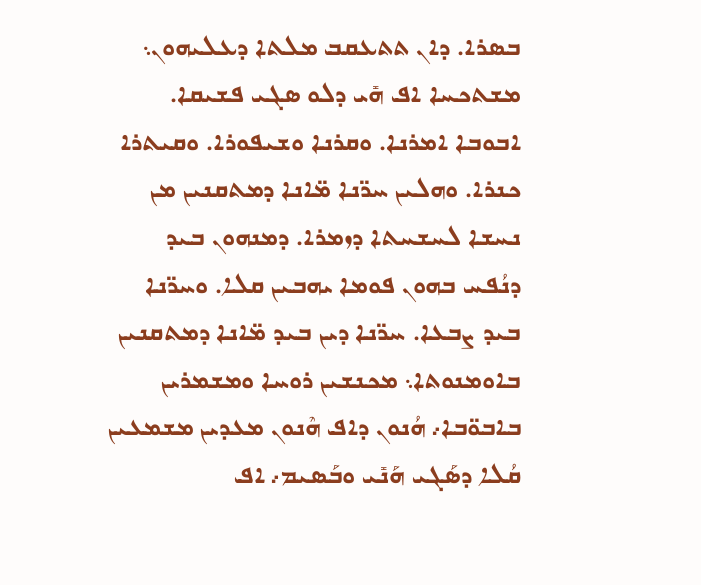ܒܣܪܐ. ܕܐܢ ܬܬܥܩܒ ܡܠܬܐ ܕܥܠܝܗܘܢ܆ ܡܫܬܟܚܐ ܐܦ ܗܺܝ ܕܠܘ ܣܓܝ ܦܫܝܩܐ. ܐܒܘܒܐ ܐܡܪܢܐ. ܘܩܪܢܐ ܘܫܝܦܘܪܐ. ܘܩܝܬܪܐ ܟܢܪܐ. ܘܗܠܝܢ ܚܖ̈ܢܐ ܡ̈ܐܢܐ ܕܡܬܩܢܝܢ ܡܢ ܢܚܫܐ ܠܚܫܚܬܐ ܕܙܡܪܐ. ܕܡܢܗܘܢ ܒܝܕ ܕܢܳܦܚ ܒܗܘܢ ܦܘܡܐ ܝܗܒܝܢ ܩܠܐ. ܘܚܖ̈ܢܐ ܒܝܕ ܨܒܥܐ. ܚܖ̈ܢܐ ܕܝܢ ܒܝܕ ܡ̈ܐܢܐ ܕܡܬܩܢܝܢ ܒܐܘܡܢܘܬܐ܆ ܡܟܢܫܝܢ ܪܘܚܐ ܘܡܫܡܪܝܢ ܒܐܒܘ̈ܒܐ܇ ܗܳܢܘܢ ܕܐܦ ܗܶܢܘܢ ܡܥܕܝܢ ܡܫܡܥܝܢ ܩܳܠܐ ܕܣܰܓܝ ܗܰܢܺܝ ܘܒܰܣܝܡ܇ ܐܦ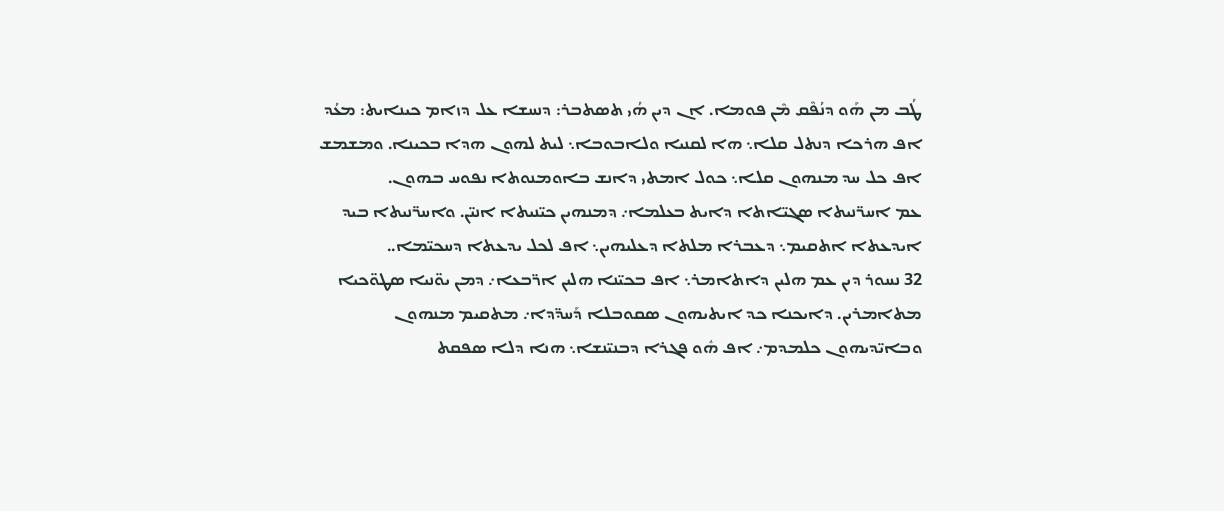ܛܳܒ ܡܢ ܗܰܘ ܕܢܳܦܶܩ ܡܶܢ ܦܘܡܐ. ܐܢ ܕܝܢ ܗܳܝ ܬܣܬܒܪ: ܕܢܚܫܐ ܥܠ ܕܙܐܡ ܟܝܢܐܝܬ: ܡܥܳܕ ܐܦ ܗܪܟܐ ܕܢܬܠ ܩܠܐ܆ ܗܐ ܠܩܢܝܐ ܘܠܐܒܘܒܐ܆ ܠܝܬ ܠܗܘܢ ܗܕܐ ܒܟܝܢܐ. ܘܡܫܡܫ ܐܦ ܟܠ ܚܕ ܡܢܗܘܢ ܩܠܐ܆ ܟܘܠ ܐܡܬܝ ܕܐܢܫ ܒܐܘܡܢܘܬܐ ܢܦܘܚ ܒܗܘܢ.
ܥܡ ܐܚܖ̈ܢܝܬܐ ܣܓܝ̈ܐܬܐ ܕܐܝܬ ܒܥܠܡܐ܇ ܕܡܢܗܝܢ ܟܝ̈ܢܝܬܐ ܐܢܝ̈ܢ. ܘܐܚܖ̈ܢܝܬܐ ܒܝܕ ܐܝܕܥܬܐ ܐܬܩܝܡ܆ ܕܥܒܪܐ ܡܠܬܐ ܕܥܠܝܗܝܢ܆ ܐܦ ܠܟܠ ܝܕܥܬܐ ܕܚܟܝ̈ܡܐ..
32 ܢܚܘܪ ܕܝܢ ܥܡ ܗܠܝܢ ܕܐܬܐܡܪ܆ ܐܦ ܒܟܝ̈ܢܐ ܗܠܝܢ ܐܖ̈ܒܥܐ܇ ܕܡܢ ܝܘ̈ܢܝܐ ܣܛܘ̈ܟܝܐ ܡܬܐܡܪܝܢ. ܕܐܝܟܢܐ ܟܕ ܐܝܬܝܗܘܢ ܣܩܘܒܠܐ ܕܰܚܕ̈ܕܐ܇ ܡܬܩܝܡ ܡܢܗܘܢ ܘܒܐܝ̈ܕܝܗܘܢ ܟܠܡܕܡ܇ ܐܦ ܗܽܘ ܦܓܪܐ ܕܒܢܝ̈ܢܫܐ܆ ܗܢܐ ܕܠܐ ܣܦܩܬ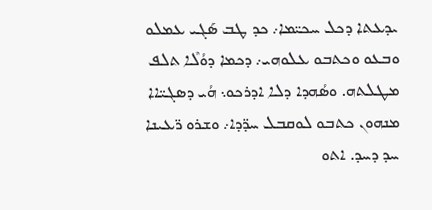ܝܕܥܬܐ ܕܟܠ ܚܟܝ̈ܡܐ܇ ܟܕ ܛܒ ܣܰܓܝ ܥܡܠܘ ܘܒܥܘ ܘܟܬܒܘ ܥܠܘܗܝ܇ ܕܟܡܐ ܕܘܳܠܶܐ ܬܠܦ ܡܛܠܬܗ. ܘܣܳܗܕܐ ܕܠܐ ܐܕܪܟܘ܆ ܗܳܝ ܕܣܓܝ̈ܐܐ ܡܢܗܘܢ ܟܬܒܘ ܠܘܩܒܠ ܚܕ̈ܕܐ܇ ܘܫܪܘ ܖ̈ܥܝܢܐ ܚܕ ܕܚܕ. ܐܬܘ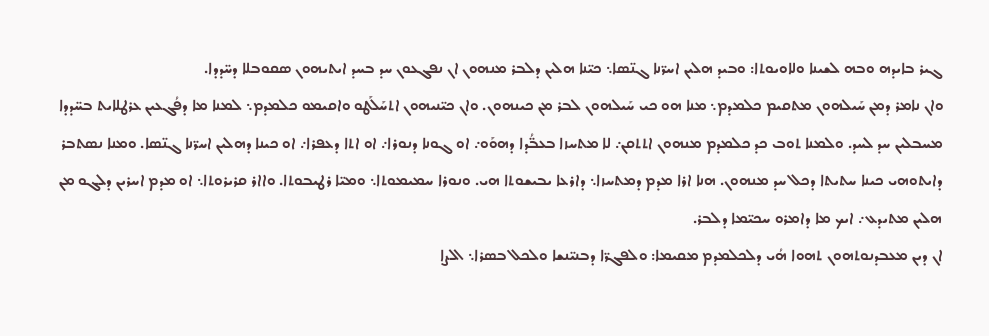ܓܝܪ ܒܐܝܕܗ ܘܒܗ ܠܫܝܢܐ ܘܠܐܘܝܘܬܐ: ܘܒܝܕ ܗܠܝܢ ܐܚܖ̈ܢܐ ܓܢ̈ܣܐ܆ ܟܝ̈ܢܐ ܗܠܝܢ ܕܠܒܪ ܡܢܗܘܢ ܐܢ ܢܦܓܥܘܢ ܚܕ ܒܚܕ ܐܝܬܝܗܘܢ ܣܩܘܒܠܐ ܕܚ̈ܕܕܐ.
ܘܐܢ ܢܐܡܪ ܕܡܢ ܚܰܝܠܗܘܢ ܡܬܩܝܡ ܟܠܡܕܡ܆ ܡܢܐ ܗܘ ܟܝ ܚܰܝܠܗܘܢ ܠܒܪ ܡܢ ܟܝܢܗܘܢ. ܘܐܢ ܟܝ̈ܢܝܗܘܢ ܐܬܚܰܠܰܛܘ ܘܐܩܝܡܘ ܟܠܡܕܡ܆ ܠܡܢܐ ܡܐ ܕܦܳܓܥܝܢ ܥܪܛܠܐܝܬ ܒܚ̈ܕܕܐ ܡܚܒܠܝܢ ܚܕ ܠܚܕ. ܘܠܡܢܐ ܬܘܒ ܟܕ ܟܠܡܕܡ ܡܢܗܘܢ ܐܬܬܩܢ܇ ܠܐ ܡܬܚܙܐ ܒܥܒ̈ܳܕܐ ܕܗܘܰܘ܇ ܐܘ ܓܘܢܐ ܕܢܘܪܐ܇ ܐܘ ܐܬܐ ܕܥܦܪܐ܇ ܐܘ ܟܝܢܐ ܕܗܠܝܢ ܐܚܖ̈ܢܐ ܓܢ̈ܣܐ. ܘܡܢܐ ܢܣܬܒܪ ܕܐܝܬܘܗܝ ܟܝܢܐ ܚܬܝܬܐ ܕܟܠ ܚܕ ܡܢܗܘܢ. ܗܢܐ ܐܪܐ ܡܕܡ ܕܡܬܚܙܐ܆ ܕܐܪܥܐ ܝܒܝܫܘܬܐ ܗܝ. ܘܢܘܪܐ ܚܡܝܡܘܬܐ܆ ܘܡܝ̈ܐ ܪܛܝܒܘܬܐ. ܘܐܐܪ ܩܪܝܪܘܬܐ܆ ܐܘ ܡܕܡ ܐܚܪܝܢ ܕܠܓܘ ܡܢ ܗܠܝܢ ܡܬܝܕܥ܇ ܐܝܟ ܡܐ ܕܐܡܪܘ ܚܟܝ̈ܡܐ ܕܠܒܪ.
ܐܢ ܕܝܢ ܡܥܒܕܢܘܬܗܘܢ ܬܗܘܐ ܗܳܝ ܕܠܟܠܡܕܡ ܡܩܝܡܐ: ܘܠܦܓܖ̈ܐ ܕܒܢܝ̈ܢܫܐ ܘܠܟܠ ܒܣܪܐ܆ ܐܠܨܐ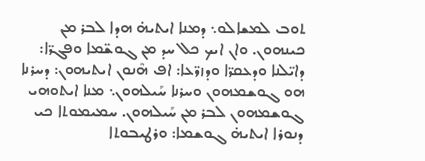ܬܘܒ ܠܡܫܐܠܘ܆ ܕܡܢܐ ܐܝܬܝܗ̇ ܗܕܐ ܠܒܪ ܡܢ ܟܝܢܗܘܢ. ܘܐܢ ܐܝܟ ܟܠ ܚܕ ܡܢ ܓܘܫ̈ܡܐ ܘܦܓܖ̈ܐ: ܕܐܝ̈ܠܢܐ ܘܕܥܩܖ̈ܐ ܘܕܙܖ̈ܥܐ: ܐܦ ܗܶܢܘܢ ܐܝܬܝܗܘܢ: ܕܚܪܢܐ ܗܘ ܓܘܫܡܗܘܢ ܘܚܪܢܐ ܚܰܝܠܗܘܢ܆ ܡܢܐ ܐܝܬܘܗܝ ܓܘܫܡܗܘܢ ܠܒܪ ܡܢ ܚܰܝܠܗܘܢ. ܚܡܝܡܘܬܐ ܟܝ ܕܢܘܪܐ ܐܝܬܝܗ̇ ܓܘܫܡܐ: ܘܪܛܝܒܘܬܐ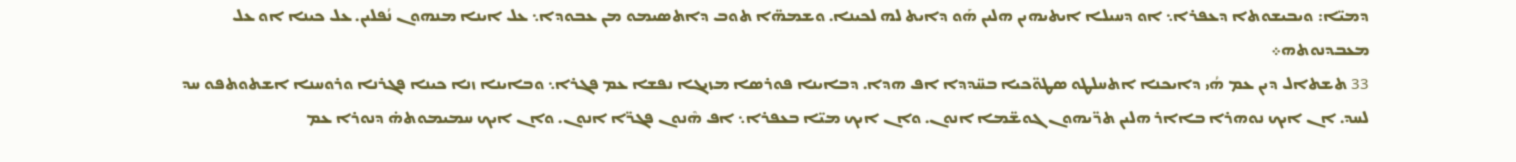ܕܡܝ̈ܐ: ܘܝܒܝܫܘܬܐ ܕܥܦܪܐ܆ ܐܘ ܕܚܝܠܐ ܐܝܬܝܗܝܢ ܗܠܝܢ ܗܰܘ ܕܐܝܬ ܠܗ ܠܟܝܢܐ. ܘܫܡܗ̈ܐ ܬܘܒ ܕܐܬܣܝܡܘ ܡܢ ܥܒܘܕܐ܆ ܥܠ ܐܝܢܐ ܡܢܗܘܢ ܢܳܦܠܝܢ. ܥܠ ܟܝܢܐ ܐܘ ܥܠ ܡܥܒܕܢܘܬܗ܀
33 ܬܫܬܐܠ ܕܝܢ ܥܡ ܗܳܝ ܕܐܝܟܢܐ ܐܬܚܠܛܘ ܣܛܘ̈ܟܝܐ ܒܚ̈ܕܕܐ ܐܦ ܗܕܐ. ܕܒܐܝܢܐ ܦܘܪܣܐ ܡܙܝܓܐ ܢܦܫܐ ܥܡ ܦܓܪܐ܆ ܘܒܐܝܢܐ ܙܢܐ ܟܝܢܐ ܦܓܪܢܐ ܘܪܘܚܢܐ ܐܫܬܘܬܦܘ ܚܕ ܠܚܕ. ܐܢ ܐܝܟ ܢܘܗܪܐ ܒܐܐܪ ܗܠܝܢ ܬܖ̈ܝܗܘܢ ܓܘܫ̈ܡܐ ܐܢܘܢ. ܘܐܢ ܐܝܟ ܡܝ̈ܐ ܒܥܦܪܐ܆ ܐܦ ܗܶܢܘܢ ܦܓܖ̈ܐ ܐܢܘܢ. ܘܐܢ ܐܝܟ ܚܡܝܡܘܬܗ̇ ܕܢܘܪܐ ܥܡ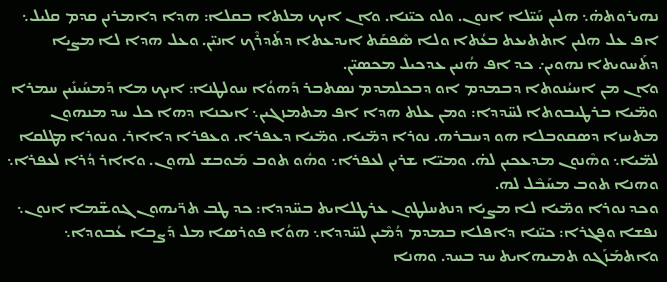ܢܗܝܪܘܬܗ̇܆ ܗܠܝܢ ܚܰܝ̈ܠܐ ܐܢܘܢ. ܘܠܘ ܟܝ̈ܢܐ. ܘܐܢ ܐܝܟ ܡܠܬܐ ܒܩܠܐ: ܗܕܐ ܕܐܡܪܢܢ ܩܕܡ ܩܠܝܠ܆ ܐܦ ܥܠ ܗܠܝܢ ܐܬܬܝܥܬ ܒܥܳܬܐ ܘܠܐ ܣܶܦܩܰܬ ܐܝܕܥܬܐ ܕܬܰܕܪܶܟ ܐܢܝ̈ܢ. ܘܥܠ ܗܕܐ ܠܐ ܡܨܝܐ ܕܬܰܚܘܝܬܐ ܢܗܘܝܢ܇ ܟܕ ܐܦ ܗܳܢܝܢ ܥܕܟܝܠ ܡܟܣܝ̈ܢ.
ܘܐܢ ܡܢ ܐܚܝܳܢܘܬܐ ܕܒܡܕܡ ܐܘ ܕܒܟܠܡܕܡ ܢܣܬܒܪ ܕܰܗܘܳܐ ܚܘܠܛܢܐ: ܐܝܟ ܡܐ ܕܰܡܚܰܝܢܺܝܢ ܚܡܪܐ ܘܡ̈ܝܐ ܒܪܛܝܒܘܬܐ ܠܚ̈ܕܕܐ: ܘܡܢ ܥܠܬ ܗܕܐ ܐܦ ܡܬܡܙܓܝܢ܆ ܐܝܟܢܐ ܕܗܐ ܟܠ ܚܕ ܡܢܗܘܢ ܡܬܚܙܐ ܕܣܩܘܒܠܐ ܗܘ ܕܚܒܪܗ. ܢܘܪܐ ܕܡ̈ܝܐ. ܘܡ̈ܝܐ ܕܥܦܪܐ. ܘܥܦܪܐ ܕܐܐܪ. ܘܢܘܪܐ ܡܛܠܩܐ ܠܡ̈ܝܐ܆ ܘܗܶܢܘܢ ܡܕܥܟܝܢ ܠܗ̇. ܘܡܝ̈ܐ ܫܪܝܢ ܠܥܦܪܐ܆ ܘܗܽܘ ܬܘܒ ܡܰܘܒܫ ܠܗܘܢ. ܘܐܐܪ ܕܳܪܐ ܠܥܦܪܐ܆ ܘܗܢܐ ܬܘܒ ܡܚܰܒܶܠ ܠܗ.
ܘܟܕ ܢܘܪܐ ܘܡ̈ܝܐ ܠܐ ܡܨܝܐ ܕܢܬܚܠܛܘܢ ܥܪܛܠܐܝܬ ܒܚ̈ܕܕܐ: ܟܕ ܛܒ ܬܖ̈ܝܗܘܢ ܓܘܫ̈ܡܐ ܐܢܘܢ܆ ܢܦܫܐ ܘܦܓܪܐ: ܟܝ̈ܢܐ ܕܐܦܠܐ ܒܡܕܡ ܕܳܡܶܝܢ ܠܚ̈ܕܕܐ܆ ܗܘܳܐ ܦܘܪܣܐ ܡܠ ܕܰܨܒܐ ܥܳܒܘܕܐ܆ ܘܐܬܡܰܙܰܓܘ ܬܡܝܗܐܝܬ ܚܕ ܒܚܕ. ܘܗܢܐ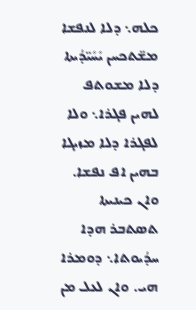ܟܠܗ܆ ܕܠܐ ܠܢܦܫܐ ܡܫ̈ܬܟܚܢ ܝܺܚܺܝ̈ܕܳܝܬܐ ܕܠܐ ܡܫܘܬܦ ܠܗܝܢ ܦܓܪܐ܆ ܘܠܐ ܠܦܓܪܐ ܕܠܐ ܡܙܝܓܐ ܒܗܝܢ ܐܦ ܢܦܫܐ. ܘܐܢ ܟܝܢܝܬܐ ܬܣܬܒܪ ܗܕܐ ܚܕܳܝܘܬܐ܆ ܕܘܡܪܐ ܗܝ. ܘܐܢ ܠܥܠ ܡܢ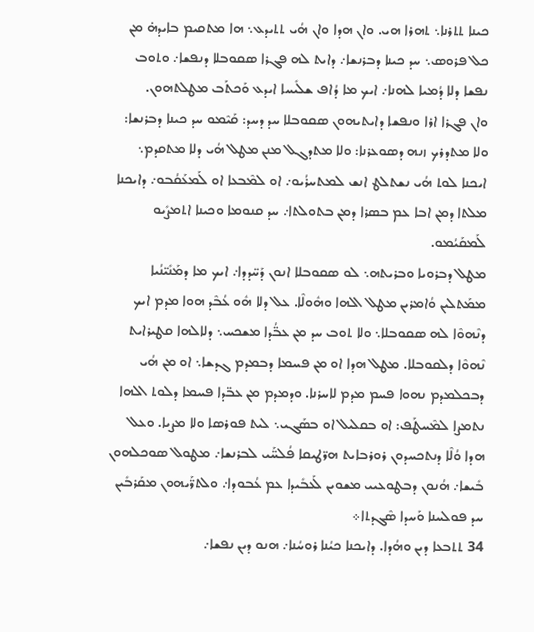ܟܝܢܐ ܬܬܪܢܐ܆ ܬܗܪܐ ܗܝ. ܘܐܢ ܗܕܐ ܘܐܢ ܗܳܝ ܬܬܝܕܥ܆ ܗܐ ܡܬܩܝܡ ܒܐܝܕܗ̇ ܡܢ ܟܠ ܦܪܘܣ܆ ܚܕ ܟܝܢܐ ܕܒܪܢܫܐ܇ ܕܐܝܬ ܠܗ ܦܓܪܐ ܣܩܘܒܠܐ ܕܢܦܫܐ܇ ܘܬܘܒ ܢܦܫܐ ܕܠܐ ܕܳܡܝܐ ܠܗܢܐ܇ ܐܝܟ ܡܐ ܕܳܐܦ ܫܠܺܝܚܐ ܐܝܕܥ ܘܰܟܬܰܒ ܡܛܠܬܗܘܢ.
ܘܐܢ ܦܓܪܐ ܐܪܐ ܘܢܦܫܐ ܕܐܝܬܝܗܘܢ ܣܩܘܒܠܐ ܚܕ ܕܚܕ: ܩܰܝܶܡܘ ܚܕ ܟܝܢܐ ܕܒܪܢܫܐ: ܘܠܐ ܡܬܕܪܟ ܙܢܗ ܕܣܘܥܪܢܐ: ܘܠܐ ܡܬܕܓܠ ܡܢܢ ܡܛܠ ܗܳܝ ܕܠܐ ܡܬܩܕܡ܆ ܐܝܟܢܐ ܠܘܬ ܗܳܝ ܢܫܬܠܛ ܐܢܫ ܠܡܬܚܪܳܝܘ܇ ܐܘ ܠܡܶܒܥܐ ܐܘ ܠܰܡܥܰܩܳܒܘ܇ ܕܐܝܟܢܐ ܡܠܬܐ ܕܡܢ ܐܒܐ ܥܡ ܒܣܪܐ ܕܡܢ ܒܬܘܠܬܐ܇ ܚܕ ܩܢܘܡܐ ܘܟܝܢܐ ܐܬܡܨܺܝܘ ܠܰܡܩܰܝܳܡܘ.
ܡܛܠ ܕܒܪܘܝܐ ܘܒܪܝܬܗ܆ ܠܘ ܣܩܘܒܠܐ ܐܢܘܢ ܕܰܚ̈ܕܕܐ܇ ܐܝܟ ܡܐ ܕܡܰܢܺܝ̈ܢܳܝܐ ܡܡܰܬܠܝܢ ܘܳܐܡܪܝܢ ܡܛܠ ܐܠܗܐ ܘܗܽܘܠܶܐ. ܥܠ ܕܠܐ ܗܽܘ ܥܳܒܶܕ ܗܘܐ ܡܕܡ ܐܝܟ ܕܢܶܗܘܶܐ ܠܗ ܣܩܘܒܠܐ܆ ܘܠܐ ܬܘܒ ܚܕ ܡܢ ܥܒ̈ܳܕܐ ܡܫܟܚ܆ ܕܠܐܠܗܐ ܩܛܝܪܐܝܬ ܢܶܗܘܶܐ ܕܠܩܘܒܠܐ. ܡܛܠ ܗܕܐ ܐܘ ܡܢ ܦܚܡܐ ܕܒܡܕܡ ܓܕܫܐ܆ ܐܘ ܡܢ ܗܳܝ ܕܒܟܠܡܕܡ ܢܗܘܐ ܦܚܡ ܡܕܡ ܠܐܚܪܢܐ. ܘܕܡܕܡ ܡܢ ܥܒ̈ܕܐ ܦܚܡܐ ܕܠܘܬ ܐܠܗܐ ܢܬܡܨܐ ܠܡܶܚܛܰܦ: ܐܘ ܒܩܠܝܠ ܐܘ ܒܣܰܓܝ܆ ܠܝܬ ܦܘܪܣܐ ܘܠܐ ܡܨܝܐ. ܘܥܠ ܗܕܐ ܘܳܠܶܐ ܕܢܬܟܚܕܘܢ ܪܘܪܒܐܝܬ ܗܖ̈ܛܝܩܐ ܦܳܠܚ̈ܰܝ ܠܒܪܢܫܐ܇ ܡܛܘܠ ܣܘܟܠܗܘܢ ܒܺܝܫܐ܇ ܗܳܢܘܢ ܕܒܛܘܥܝܝ ܡܫܘܝܢ ܠܰܥܒܺܝܕܐ ܥܡ ܥܳܒܘܕܐ܇ ܘܠܬܖ̈ܰܝܗܘܢ ܡܩܰܪܒܺܝܢ ܚܕ ܦܘܠܚܢܐ ܘܰܚܕܐ ܣܶܓܕܬܐ܀
34 ܬܬܒܥܐ ܕܝܢ ܘܗܳܕܐ. ܕܐܝܟܢܐ ܟܝܳܢܐ ܪܘܚܳܢܐ܇ ܗܢܘ ܕܝܢ ܢܦܫܐ܇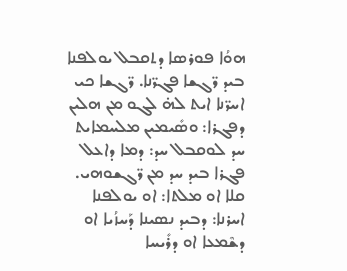ܗܘܳܐ ܦܘܪܣܐ ܕܬܩܒܠ ܝܘܠܦܢܐ ܒܝܕ ܖ̈ܓܫܐ ܦܓܖ̈ܢܐ. ܖ̈ܓܫܐ ܟܝ ܐܚܖ̈ܢܐ ܐܝܬ ܠܗ̇ ܠܓܘ ܡܢ ܗܠܝܢ ܕܦܓܪܐ: ܘܣܺܝܡܝܢ ܡܠܚܡܐܝܬ ܚܕ ܠܘܩܒܠ ܚܕ: ܕܡܐ ܕܐܥܠ ܦܓܪܐ ܒܝܕ ܚܕ ܡܢ ܖ̈ܓܫܘܗܝ. ܩܠܐ ܐܘ ܡܠܬܐ: ܐܘ ܝܘܠܦܢܐ ܐܚܪܢܐ: ܕܒܝܕ ܢܣܝܢܐ ܕܰܚܙܳܝܐ ܐܘ ܕܫܶܡܥܐ ܐܘ ܕܪܺܝܚܐ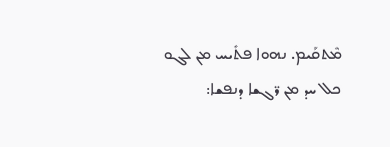ܡܶܬܩܰܝܡ. ܢܗܘܐ ܦܬܺܝܚ ܡܢ ܠܓܘ ܟܠ ܚܕ ܡܢ ܖ̈ܓܫܐ ܕܢܦܫܐ: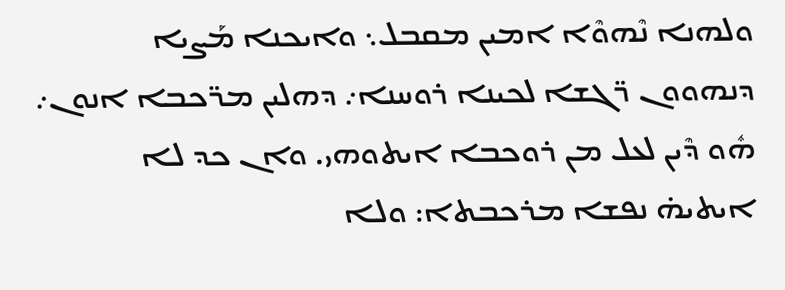ܘܠܗܢܐ ܢܶܗܘܶܐ ܐܡܝܢ ܡܩܒܠ܆ ܘܐܝܟܢܐ ܡܰܨܝܐ ܕܢܗܘܘܢ ܖ̈ܓܫܐ ܠܟܝܢܐ ܪܘܚܢܐ܇ ܕܗܠܝܢ ܡܖ̈ܟܒܐ ܐܢܘܢ܇ ܗܽܘ ܕܶܝܢ ܠܥܠ ܡܢ ܪܘܟܒܐ ܐܝܬܘܗܝ. ܘܐܢ ܟܕ ܠܐ ܐܝܬܝܗ̇ ܢܦܫܐ ܡܪܟܒܬܐ: ܘܠܐ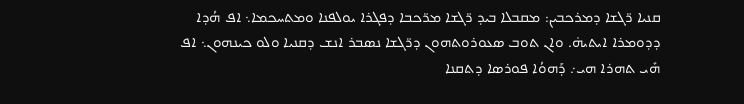ܩܢܝܐ ܖ̈ܓܫܐ ܕܡܪܟܒܝܢ: ܡܩܒܠܐ ܒܝܕ ܖ̈ܓܫܐ ܡܖ̈ܟܒܐ ܕܦܓܪܐ ܝܘܠܦܢܐ ܘܡܬܚܟܡܐ܆ ܐܦ ܗܳܕܐ ܕܕܘܡܪܐ ܐܝܬܝܗ̇. ܘܐܢ ܬܘܒ ܣܥܘܪܘܬܗܘܢ ܕܖ̈ܓܫܐ ܢܣܒܪ ܐܢܫ ܕܩܢܝܐ ܘܠܘ ܟܝܢܗܘܢ܆ ܐܦ ܗܺܝ ܬܗܪܐ ܗܝ܇ ܕܰܗܘܳܐ ܦܘܪܣܐ ܕܬܩܢܐ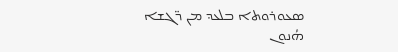ܣܥܘܪܘܬܐ ܒܠܥܕ ܡܢ ܖ̈ܓܫܐ ܗܳܢܘܢ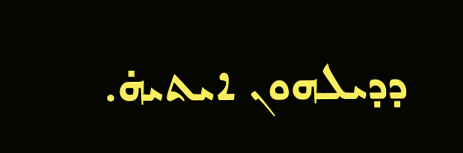ܕܕܝܠܗܘܢ ܐܝܬܝܗ̇.